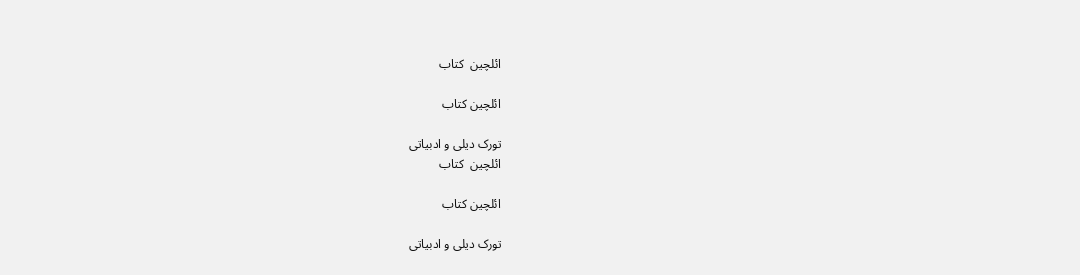ائلچین  کتاب

ائلچین کتاب

تورک دیلی و ادبیاتی
ائلچین  کتاب

ائلچین کتاب

تورک دیلی و ادبیاتی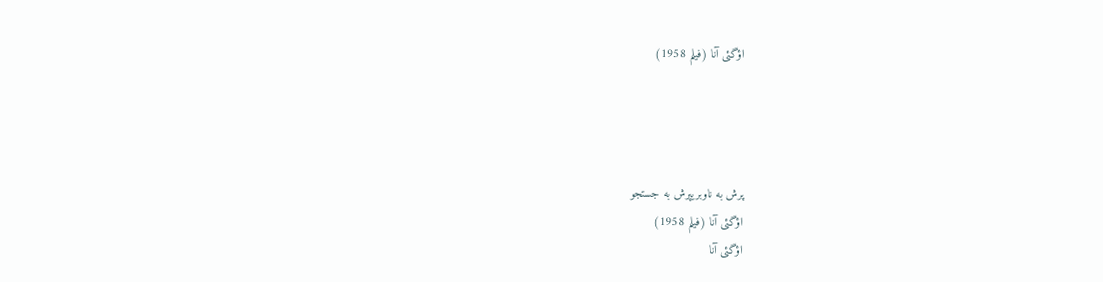اؤگئی آنا (فیلم 1958)




پرش به ناوبریپرش به جستجو
اؤگئی آنا (فیلم 1958)
اؤگئی آنا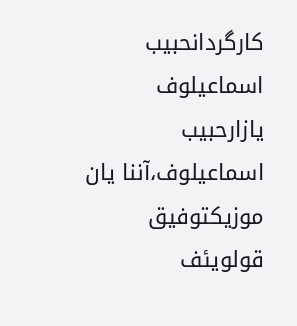کارگردانحبیب اسماعیلوف
یازارحبیب اسماعیلوف،‌آننا یان
موزیکتوفیق قولویئف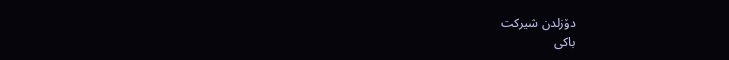دۆزلدن شیرکت
باکی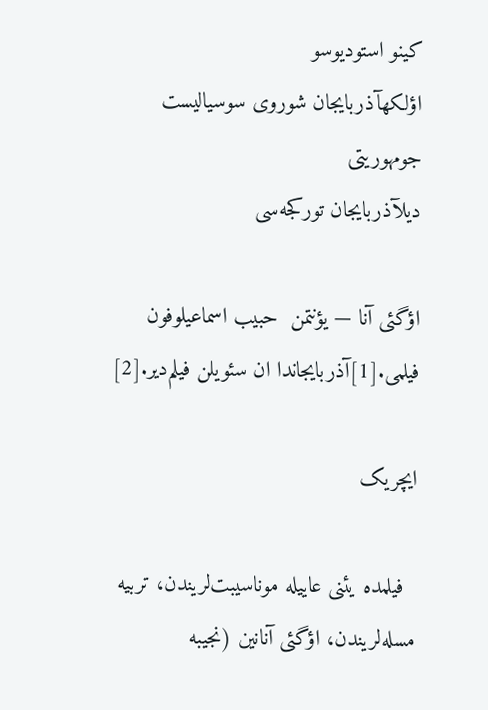کینو استودیوسو
اؤلکهآذربایجان شوروی سوسیالیست جومهوریتی
دیلآذربایجان تورکجه‌سی

اؤگئی آنا — یؤنتمن  حبیب اسماعیلوفون فیلمی.[1]آذربایجاندا ان سئویلن فیلم‌دیر.[2]

ایچریک

  فیلمده یئنی عاییله موناسیبت‌لریندن، تربیه مسله‌لریندن، اؤگئی آنانین (نجیبه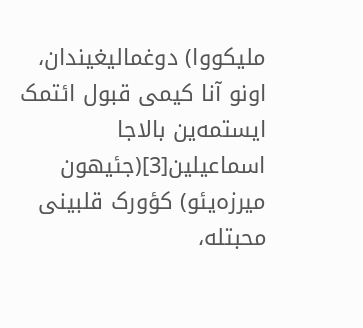ملیکووا) دوغمالیغیندان، اونو آنا کیمی قبول ائتمک ایستمه‌ین بالاجا اسماعیلین[3](جئیهون میرزه‌یئو) کؤورک قلبینی محبتله،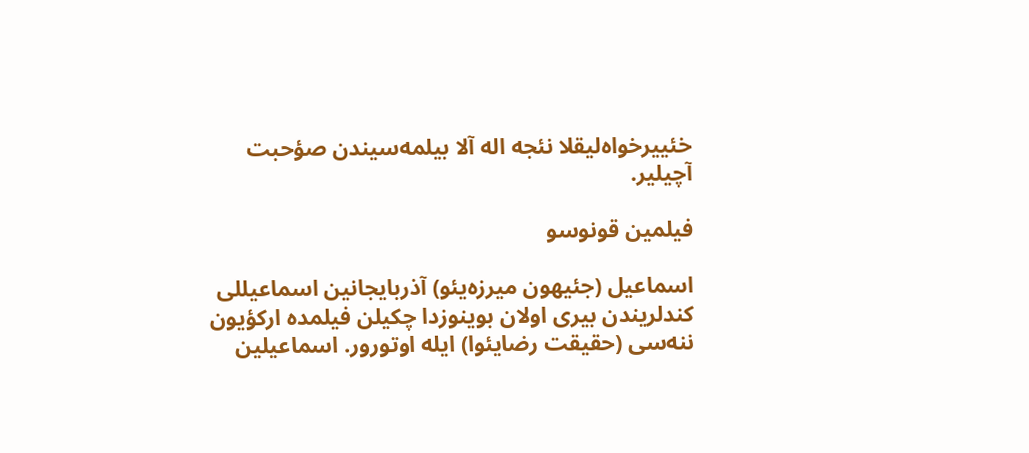خئییرخواه‌لیقلا نئجه اله آلا بیلمه‌سیندن صؤحبت آچیلیر.

فیلمین قونوسو

اسماعیل (جئیهون میرزه‌یئو) آذربایجانین اسماعیللی کندلریندن بیری اولان بوینوزدا چکیلن فیلمده ارکؤیون ننه‌سی (حقیقت رضایئوا) ایله اوتورور. اسماعیلین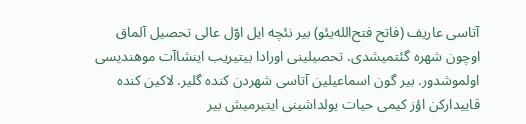آتاسی عاریف (فاتح فتح‌الله‌یئو) بیر نئچه ایل اوّل عالی تحصیل آلماق اوچون شهره گئتمیشدی. تحصیلینی اورادا بیتیریب اینشاآت موهندیسی اولموشدور. بیر گون اسماعیلین آتاسی شهردن کنده گلیر. لاکین کنده قاییدارکن اؤز کیمی حیات یولداشینی ایتیرمیش بیر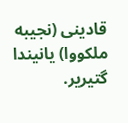قادینی (نجیبه ملکووا) یانیندا گتیریر.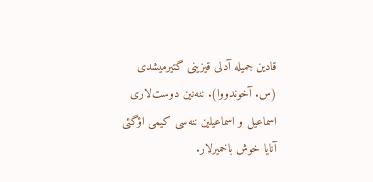قادین جمیله آدلی قیزینی گتیرمیشدی (س. آخوندووا). ننه‌نین دوست‌لاری اسماعیل و اسماعیلین ننه‌سی کیمی اؤگئی آنایا خوش باخمیرلار.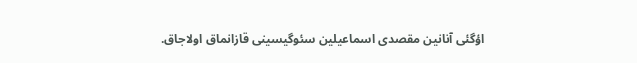اؤگئی آنانین مقصدی اسماعیلین سئوگیسینی قازانماق اولاجاق.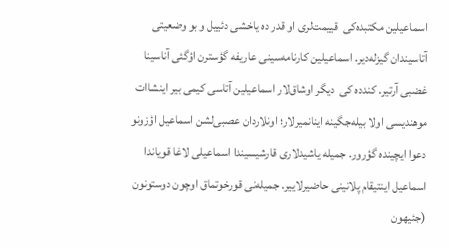اسماعیلین مکتبده‌کی  قییمت‌لری او قدر ده یاخشی دئییل و بو وضعیتی آتاسیندان گیزله‌دیر. اسماعیلین کارنامه‌سینی عاریفه گؤسترن اؤگئی آناسینا غضبی آرتیر. کندده کی  دیگر اوشاق‌لار اسماعیلین آتاسی کیمی بیر اینشاات موهندیسی اولا بیله‌جگینه اینانمیرلار؛ اونلاردان عصبی‌لشن اسماعیل اؤزونو دعوا ایچینده گؤرور. جمیله یاشیدلاری قارشیسیندا اسماعیلی لاغا قویاندا اسماعیل اینتیقام پلانینی حاضیرلاییر. جمیله‌نی قورخوتماق اوچون دوستونون (جئیهون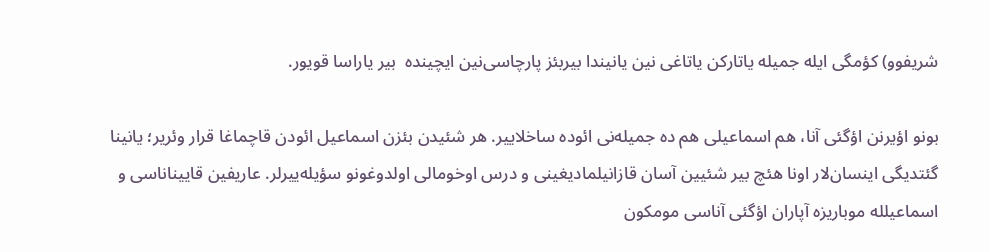شریفوو) کؤمگی ایله جمیله یاتارکن یاتاغی نین یانیندا بیربئز پارچاسی‌نین ایچینده  بیر یاراسا قویور.

بونو اؤیرنن اؤگئی آنا، هم اسماعیلی هم ده جمیله‌نی ائوده ساخلاییر. هر شئیدن بئزن اسماعیل ائودن قاچماغا قرار وئریر؛ یانینا گئتدیگی اینسان‌لار اونا هئچ بیر شئیین آسان قازانیلمادیغینی و درس اوخومالی اولدوغونو سؤیله‌ییرلر. عاریفین قاییناناسی و اسماعیلله موباریزه آپاران اؤگئی آناسی مومکون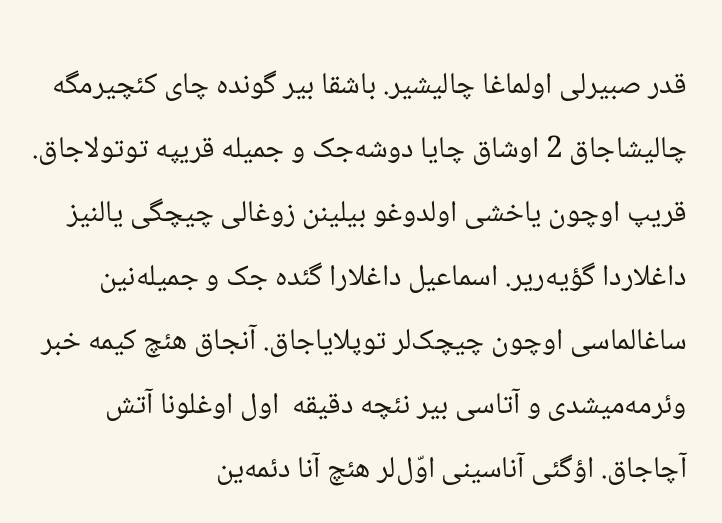قدر صبیرلی اولماغا چالیشیر. باشقا بیر گونده چای کئچیرمگه چالیشاجاق 2 اوشاق چایا دوشه‌جک و جمیله قریپه توتولاجاق. قریپ اوچون یاخشی اولدوغو بیلینن زوغالی چیچگی یالنیز داغلاردا گؤیه‌ریر. اسماعیل داغلارا گئده جک و جمیله‌نین ساغالماسی اوچون چیچک‌لر توپلایاجاق. آنجاق هئچ کیمه خبر وئرمه‌میشدی و آتاسی بیر نئچه دقیقه  اول اوغلونا آتش آچاجاق. اؤگئی آناسینی اوّل‌لر هئچ آنا دئمه‌ین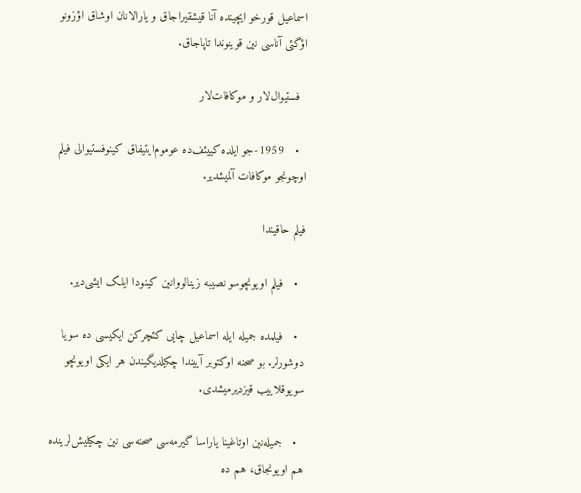اسماعیل قورخو ایچینده آنا قیشقیراجاق و یارالانان اوشاق اؤزونو اؤگئی آناسی نین قوینوندا تاپاجاق.

  فستیوال‌لار و موکافات‌لار

  •   1959-جو ایلده کییئف‌ده عوموم‌ایتیفاق کینوفستیوالی فیلم اوچونجو موکافات آلمیشدیر.

فیلم حاقیندا

  •   فیلم اویونچوسو نصیبه زینالووانین کینودا ایلک ایشی‌دیر.

  •   فیلمده جمیله ایله اسماعیل چایی کئچرکن ایکیسی ده سویا دوشورلر. بو صحنه اوکتوبر آییندا چکیلدیگیندن هر ایکی اویونچو سویوقلاییب قیزدیرمیشدی.

  •   جمیله‌نین اوتاغینا یاراسا گیرمه‌سی صحنه‌سی نین چکیلیش‌لرینده هم اویونجاق، هم ده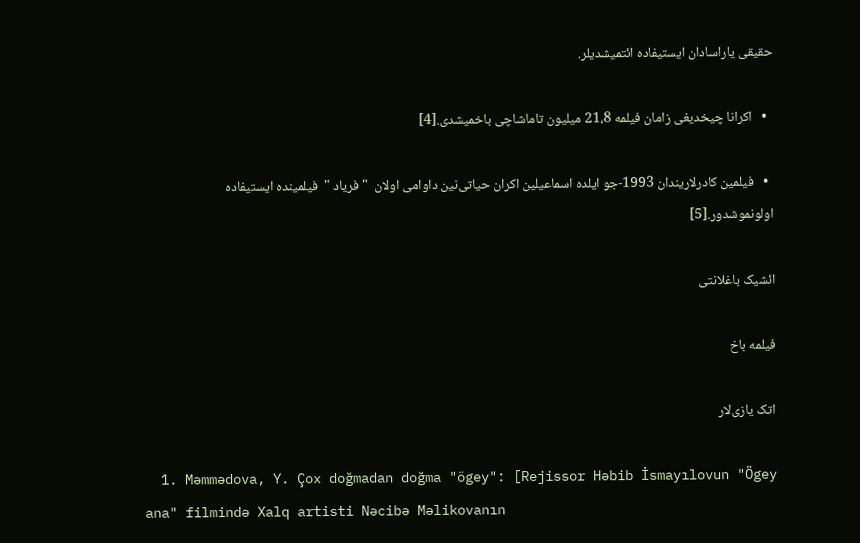حقیقی یاراسادان ایستیفاده ائتمیشدیلر.

  •   اکرانا چیخدیغی زامان فیلمه 21،8 میلیون تاماشاچی باخمیشدی.[4]

  •   فیلمین کادرلاریندان 1993-جو ایلده اسماعیلین اکران حیاتی‌نین داوامی اولان  " فریاد "  فیلمینده ایستیفاده اولونموشدور.[5]

ائشیک باغلانتی

فیلمه باخ

اتک یازی‌لار

  1. Məmmədova, Y. Çox doğmadan doğma "ögey": [Rejissor Həbib İsmayılovun "Ögey ana" filmində Xalq artisti Nəcibə Məlikovanın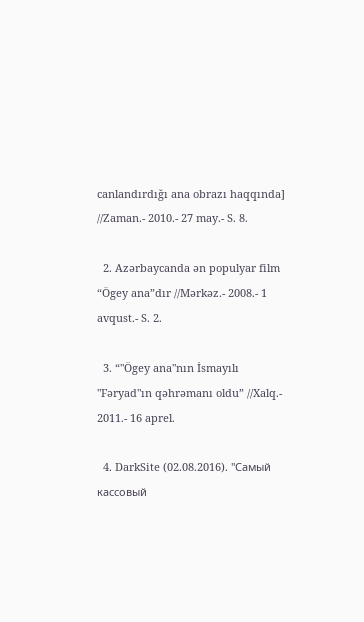canlandırdığı ana obrazı haqqında] //Zaman.- 2010.- 27 may.- S. 8.

  2. Azərbaycanda ən populyar film “Ögey ana”dır //Mərkəz.- 2008.- 1 avqust.- S. 2.

  3. “"Ögey ana"nın İsmayılı "Fəryad"ın qəhrəmanı oldu” //Xalq.- 2011.- 16 aprel.

  4. DarkSite (02.08.2016). "Самый кассовый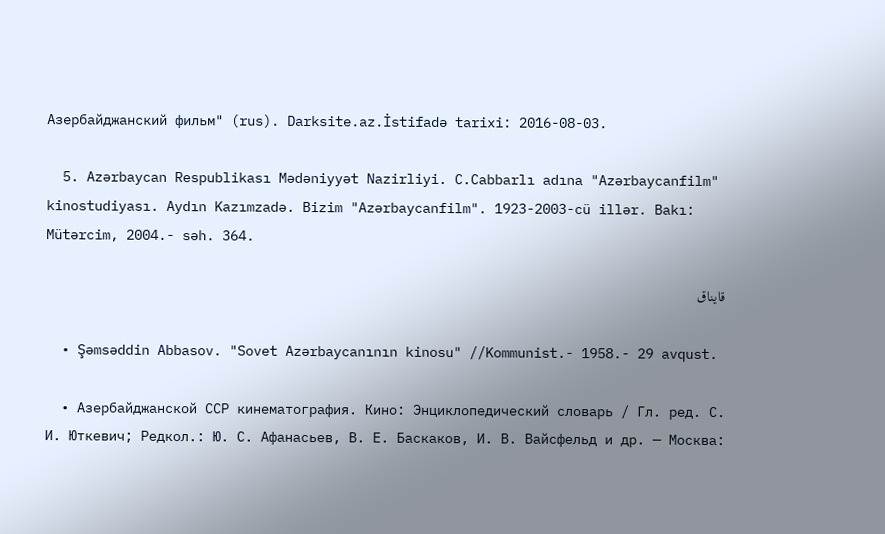Азербайджанский фильм" (rus). Darksite.az.İstifadə tarixi: 2016-08-03.

  5. Azərbaycan Respublikası Mədəniyyət Nazirliyi. C.Cabbarlı adına "Azərbaycanfilm" kinostudiyası. Aydın Kazımzadə. Bizim "Azərbaycanfilm". 1923-2003-cü illər. Bakı: Mütərcim, 2004.- səh. 364.

قایناق

  • Şəmsəddin Abbasov. "Sovet Azərbaycanının kinosu" //Kommunist.- 1958.- 29 avqust.

  • Азербайджанской ССР кинематография. Кино: Энциклопедический словарь / Гл. ред. С. И. Юткевич; Редкол.: Ю. С. Афанасьев, В. Е. Баскаков, И. В. Вайсфельд и др. — Москва: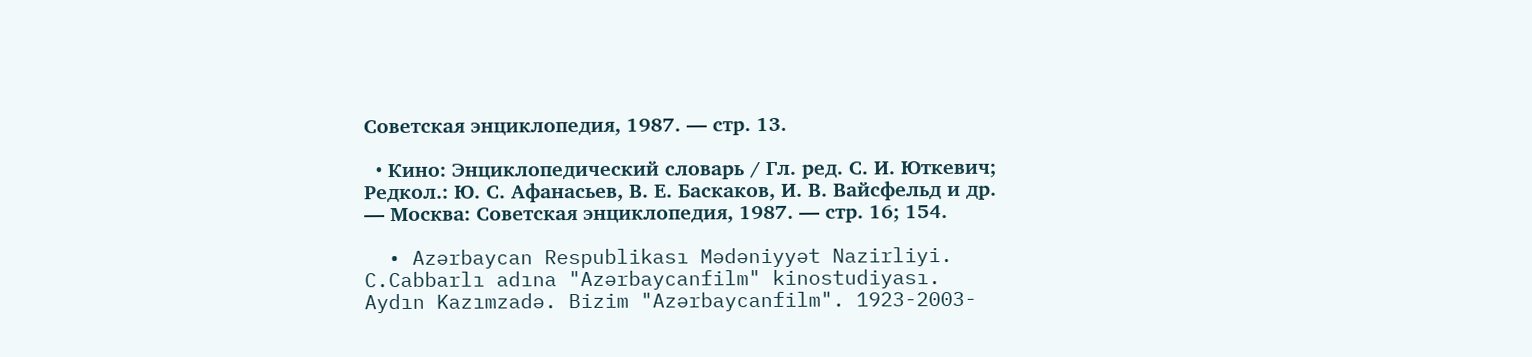Советская энциклопедия, 1987. — стр. 13.

  • Кино: Энциклопедический словарь / Гл. ред. С. И. Юткевич; Редкол.: Ю. С. Афанасьев, В. Е. Баскаков, И. В. Вайсфельд и др. — Москва: Советская энциклопедия, 1987. — стр. 16; 154.

  • Azərbaycan Respublikası Mədəniyyət Nazirliyi. C.Cabbarlı adına "Azərbaycanfilm" kinostudiyası. Aydın Kazımzadə. Bizim "Azərbaycanfilm". 1923-2003-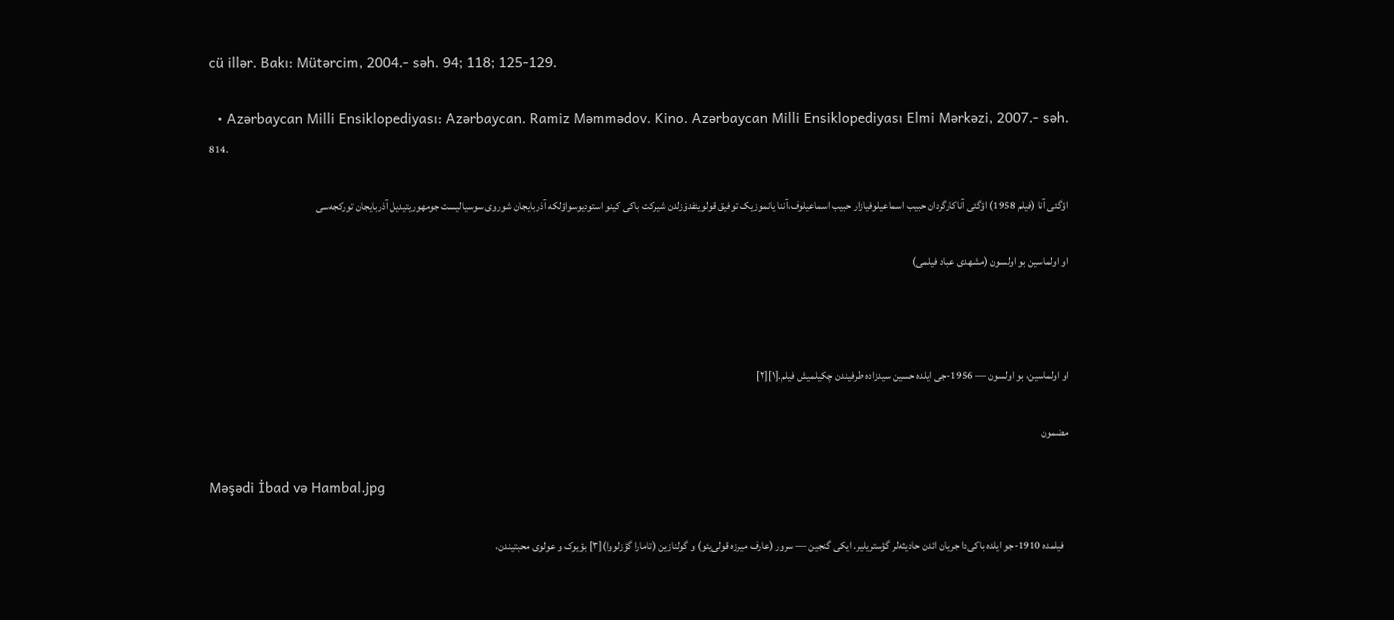cü illər. Bakı: Mütərcim, 2004.- səh. 94; 118; 125-129.

  • Azərbaycan Milli Ensiklopediyası: Azərbaycan. Ramiz Məmmədov. Kino. Azərbaycan Milli Ensiklopediyası Elmi Mərkəzi, 2007.- səh. 814.

اؤگئی آنا (فیلم 1958) اؤگئی آناکارگردان حبیب اسماعیلوفیازار حبیب اسماعیلوف،‌آننا یانموزیک توفیق قولویئفدۆزلدن شیرکت باکی کینو استودیوسواؤلکه آذربایجان شوروی سوسیالیست جومهوریتیدیل آذربایجان تورکجه‌سی

او اولماسین بو اولسون (مشهدی عباد فیلمی)



او اولماسین، بو اولسون — 1956-جی ایلده حسین سیدزاده طرفیندن چکیلمیش فیلم.[۱][۲]

مضمون

Məşədi İbad və Hambal.jpg

  فیلمده 1910-جو ایلده باکی‌دا جریان ائدن حادیثه‌لر گؤستریلیر. ایکی گنجین — سرور (عارف میرزه‌ قولی‌یئو) و گولنازین (تامارا گؤزلووا)[۳] بؤیوک و عولوی محبتیندن،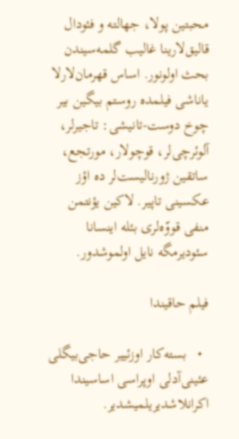محبتین پولا، جهالته و فئودال قالیق‌لارینا غالیب گلمه‌سیندن بحث اولونور. اساس قهرمان‌لارلا یاناشی فیلمده روستم بیگین بیر چوخ دوست-تانیشی: تاجیرلر، آلوئرچی‌لر، قوچولار، مورتجع، ساتقین ژورنالیست‌لر ده اؤز عکسینی تاپیر. لاکین یؤنتمن منفی قووّه‌لری بئله اینسانا سئودیرمگه نایل اولموشدور.

فیلم حاقیندا

  •   بسته‌کار اوزئییر حاجی‌بیگلی عئینی‌آدلی اوپراسی اساسیندا اکرانلاشدیریلمیشدیر.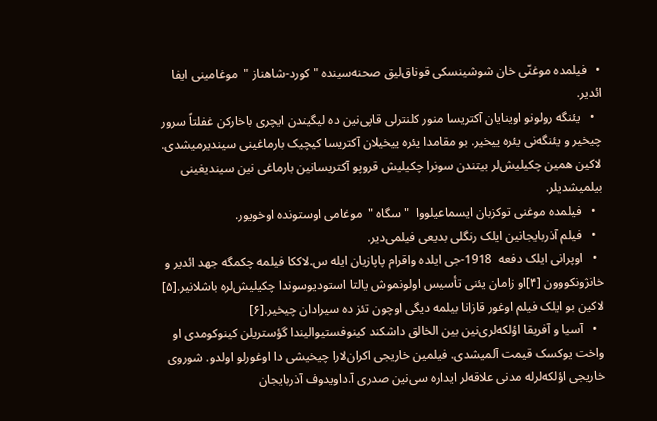•   فیلمده موغنّی خان شوشینسکی قوناق‌لیق صحنه‌سینده " کورد-شاهناز "  موغامینی ایفا ائدیر.
  •   یئنگه رولونو اوینایان آکتریسا منور کلنترلی قاپی‌نین ده لیگیندن ایچری باخارکن غفلتاً سرور چیخیر و یئنگه‌نی یئره ییخیر. بو مقامدا یئره ییخیلان آکتریسا کیچیک بارماغینی سیندیرمیشدی. لاکین همین چکیلیش‌لر بیتندن سونرا چکیلیش قروپو آکتریسانین بارماغی نین سیندیغینی بیلمیشدیلر.
  •   فیلمده موغنی توکزبان ایسماعیلووا  " سگاه "  موغامی اوستونده اوخویور.
  •   فیلم آذربایجانین ایلک رنگلی بدیعی فیلمی‌دیر.
  •   اوپرانی ایلک دفعه  1918-جی ایلده واقرام پاپازیان ایله س.لاککا فیلمه چکمگه جهد ائدیر و خانژونکووون [۴]او زامان یئنی تأسیس اولونموش یالتا استودیوسوندا چکیلیش‌لره باشلانیر.[۵] لاکین بو ایلک فیلم اوغور قازانا بیلمه دیگی اوچون تئز ده سیرادان چیخیر.[۶]
  •   آسیا و آفریقا اؤلکه‌لری‌نین بین الخالق داشکند کینوفستیوالیندا گؤستریلن کینوکومدی او واخت یوکسک قیمت آلمیشدی. فیلمین خاریجی اکران‌لارا چیخیشی دا اوغورلو اولدو. شوروی خاریجی اؤلکه‌لرله مدنی علاقه‌لر ایداره سی‌نین صدری آ.داویدوف آذربایجان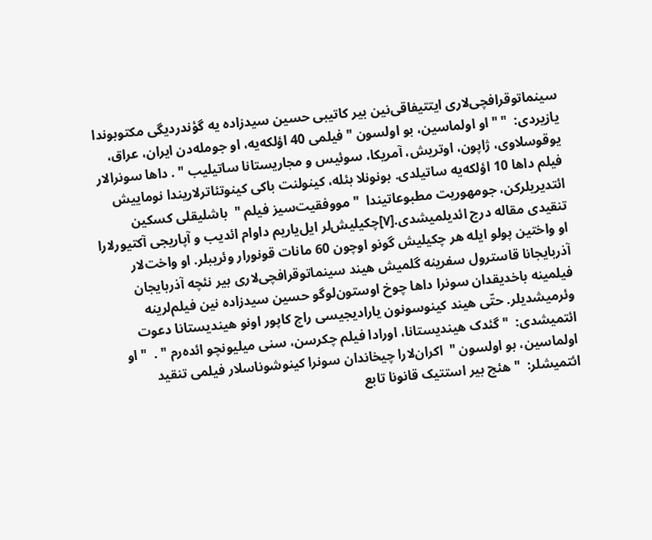سینماتوقرافچی‌لاری ایتتیفاقی‌نین بیر کاتیبی حسین سیدزاده یه گؤندردیگی مکتوبوندا یازیردی:  " " او اولماسین، بو اولسون " فیلمی 40 اؤلکه‌یه، او جومله‌دن ایران، عراق، یوقوسلاوی، ژاپون، اوتریش، آمریکا، سوئیس و مجاریستانا ساتیلیب " . داها سونرالار فیلم داها 10 اؤلکه‌یه ساتیلدی. بونونلا بئله، کینولنت باکی کینوتئاترلاریندا نوماییش ائتدیریلرکن، جومهوریت مطبوعاتیندا  " مووفقیت‌سیز فیلم "  باشلیقلی کسکین تنقیدی مقاله درج ائدیلمیشدی.[۷]چکیلیش‌لر ایل‌یاریم داوام ائدیب و آپاریجی آکتیورلارا او واختین پولو ایله هر چکیلیش گونو اوچون 60 مانات قونورار وئریبلر. او واخت‌لار آذربایجانا قاسترول سفرینه گلمیش هیند سینماتوقرافچی‌لاری بیر نئچه آذربایجان فیلمینه باخدیقدان سونرا داها چوخ اوستون‌لوگو حسین سیدزاده نین فیلم‌لرینه وئرمیشدیلر. حتّی هیند کینوسونون یارادیجیسی راج کاپور اونو هیندیستانا دعوت ائتمیشدی:  " گئدک هیندیستانا، اورادا فیلم چکرسن، سنی میلیونچو ائده‌رم " .  " او اولماسین، بو اولسون "  اکران‌لارا چیخاندان سونرا کینوشوناسلار فیلمی تنقید ائتمیشلر:  " هئچ بیر استتیک قانونا تابع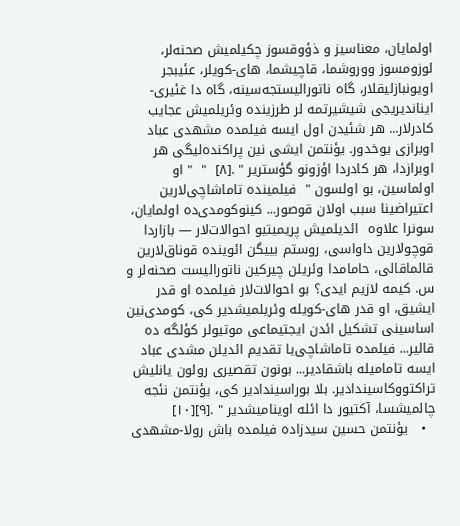اولمایان، معناسیز و ذؤوقسوز چکیلمیش صحنه‌لر، لوزومسوز ووروشما، قاچیشما، های-کویلر، عئیبجر اویونبازلیقلار، گاه ناتورالیستجه‌سینه، گاه دا غئیری-ایناندیریجی شیشیرتمه لر طرزینده وئریلمیش عجایب کادرلار... هر شئیدن اول ایسه فیلمده مشهدی عباد اوبرازی یوخدور. یؤنتمن ایشی نین پراکنده‌لیگی هر اوبرازدا، هر کادردا اؤزونو گؤستریر " .[۸]  "  " او اولماسین، بو اولسون "  فیلمینده تاماشاچی‌لارین اعتیراضینا سبب اولان قوصور... کینوکومدی‌ده اولمایان، سونرا علاوه  ائدیلمیش پریمیتیو احوالات‌لار — بازاردا قوچولارین داواسی، روستم بییگن ائوینده قوناق‌لارین قالماقالی، حامامدا وئریلن چیرکین ناتورالیست صحنه‌لر و س. کیمه لازیم ایدی؟ بو احوالات‌لار فیلمده او قدر ایشیق، او قدر های-کویله وئریلمیشدیر کی، کومدی‌نین اساسینی تشکیل ائدن ایجتیماعی موتیولر کؤلگه ده قالیر... فیلمده تاماشاچی‌یا تقدیم ائدیلن مشدی عباد ایسه تامامیله باشقادیر... بونون تقصیری رولون یانلیش تراکتووکاسیندادیر. بلا بوراسیندادیر کی، یؤنتمن نئجه چالمیشسا، آکتیور دا ائله اوینامیشدیر " .[۹][۱۰]
  •   یؤنتمن حسین سیدزاده فیلمده باش رولا-مشهدی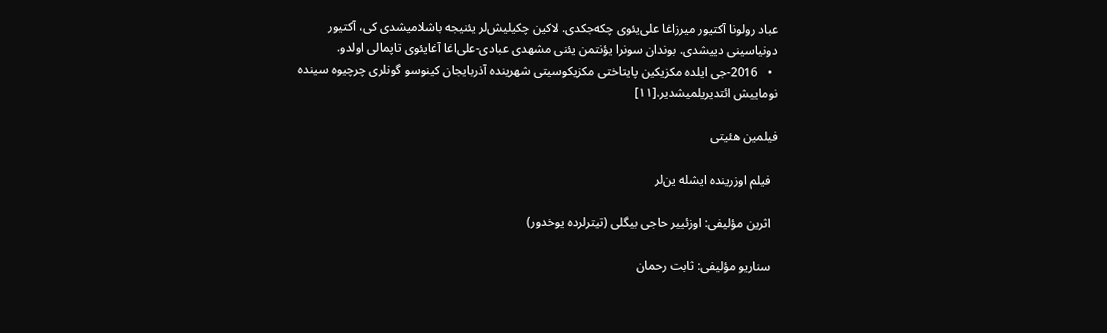عباد رولونا آکتیور میرزاغا علی‌یئوی چکه‌جکدی. لاکین چکیلیش‌لر یئنیجه باشلامیشدی کی، آکتیور دونیاسینی دییشدی. بوندان سونرا یؤنتمن یئنی مشهدی عبادی-علی‌اغا آغایئوی تاپمالی اولدو.
  •   2016-جی ایلده مکزیکین پایتاختی مکزیکوسیتی شهرینده آذربایجان کینوسو گونلری چرچیوه سینده نوماییش ائتدیریلمیشدیر.[۱۱]

فیلمین هئیتی

  فیلم اوزرینده ایشله ین‌لر

  اثرین مؤلیفی: اوزئییر حاجی بیگلی (تیترلرده یوخدور)

  سناریو مؤلیفی: ثابت رحمان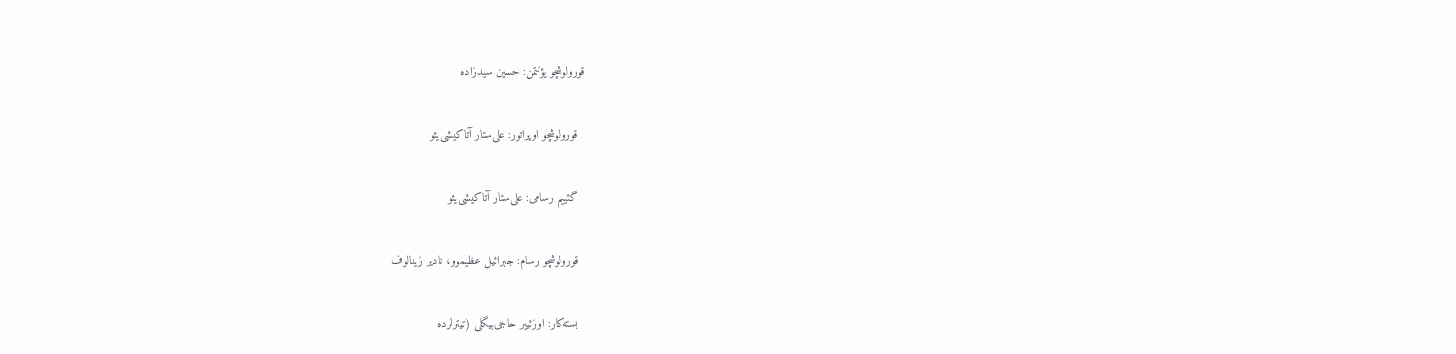قورولوشچو یؤنتمن: حسین سیدزاده

  قورولوشچو اوپراتور: علی‌ستار آتاکیشی‌یئو

  گئییم رسامی: علی‌ستار آتاکیشی‌یئو

  قورولوشچو رسام: جبرائیل عظیموو، نادیر زینالوف

  بسته‌کار: اوزئییر حاجی‌بیگلی (تیترلرده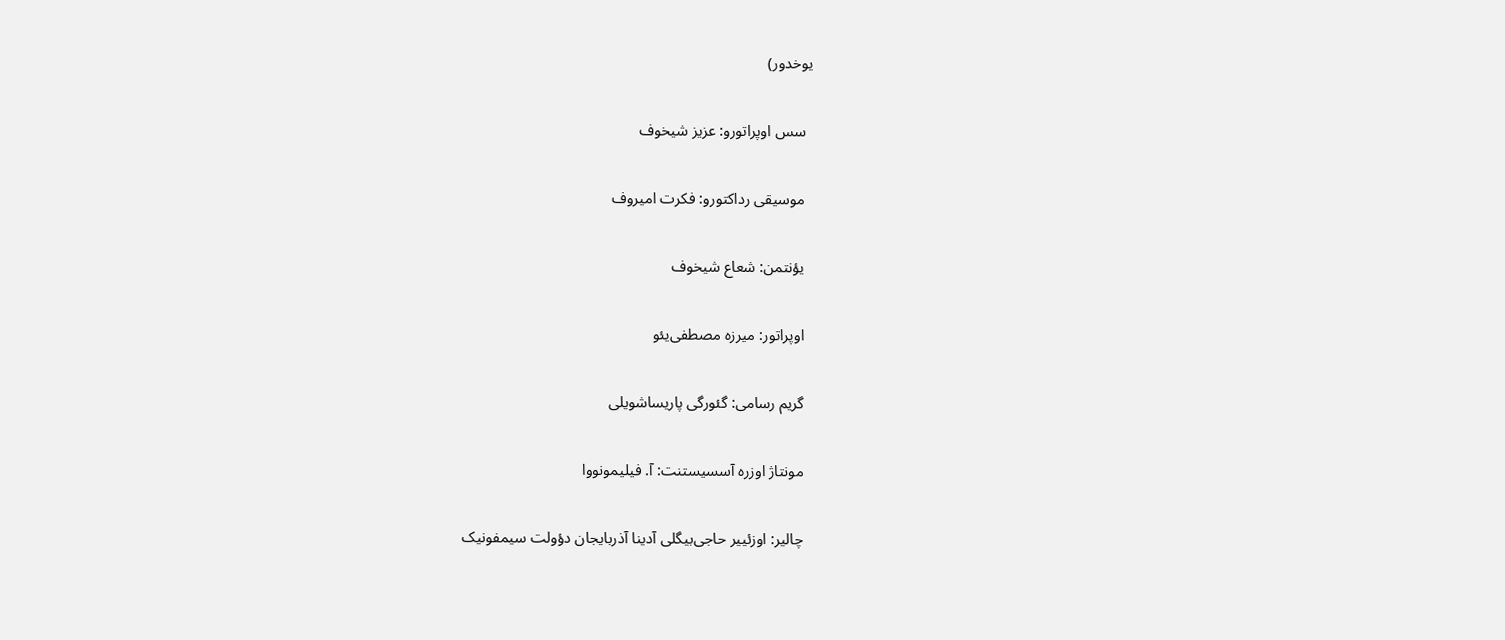یوخدور)

  سس اوپراتورو: عزیز شیخوف

  موسیقی رداکتورو: فکرت امیروف

  یؤنتمن: شعاع شیخوف

  اوپراتور: میرزه مصطفی‌یئو

  گریم رسامی: گئورگی پاریساشویلی

  مونتاژ اوزره آسسیستنت: آ. فیلیمونووا

  چالیر: اوزئییر حاجی‌بیگلی آدینا آذربایجان دؤولت سیمفونیک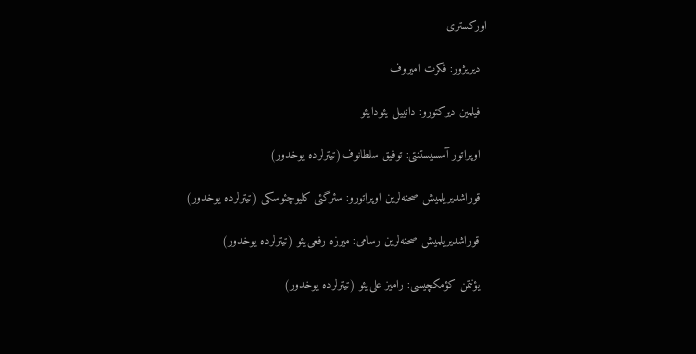اورکستری

  دیریژور: فکرت امیروف

  فیلمین دیرکتورو: دانییل یئودایئو

  اوپراتور آسسیستنتی: توفیق سلطانوف(تیترلرده یوخدور)

  قوراشدیریلمیش صحنه‌لرین اوپراتورو: سئرگئی کلیوچئوسکی (تیترلرده یوخدور)

  قوراشدیریلمیش صحنه‌لرین رسامی: میرزه رفعی‌یئو (تیترلرده یوخدور)

  یؤنتمن کؤمکچیسی: رامیز علی‌یئو (تیترلرده یوخدور)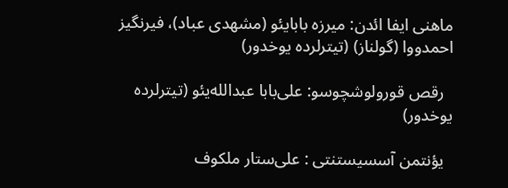ماهنی ایفا ائدن: میرزه بابایئو (مشهدی عباد)، فیرنگیز احمدووا (گولناز) (تیترلرده یوخدور)

  رقص قورولوشچوسو: علی‌بابا عبدالله‌یئو (تیترلرده یوخدور)

  یؤنتمن آسسیستنتی : علی‌ستار ملکوف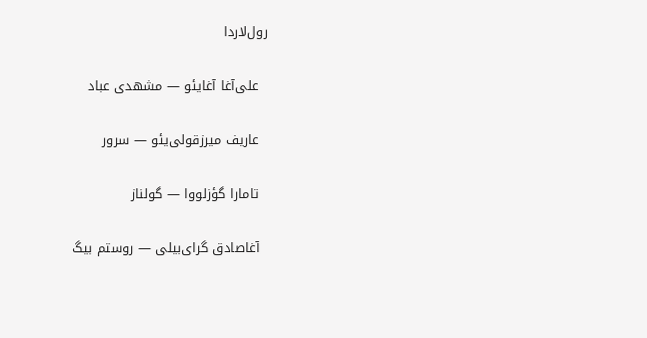رول‌لاردا

  علی‌آغا آغایئو — مشهدی عباد

  عاریف میرزقولی‌یئو — سرور

  تامارا گؤزلووا — گولناز

  آغاصادق گرای‌بیلی — روستم بیگ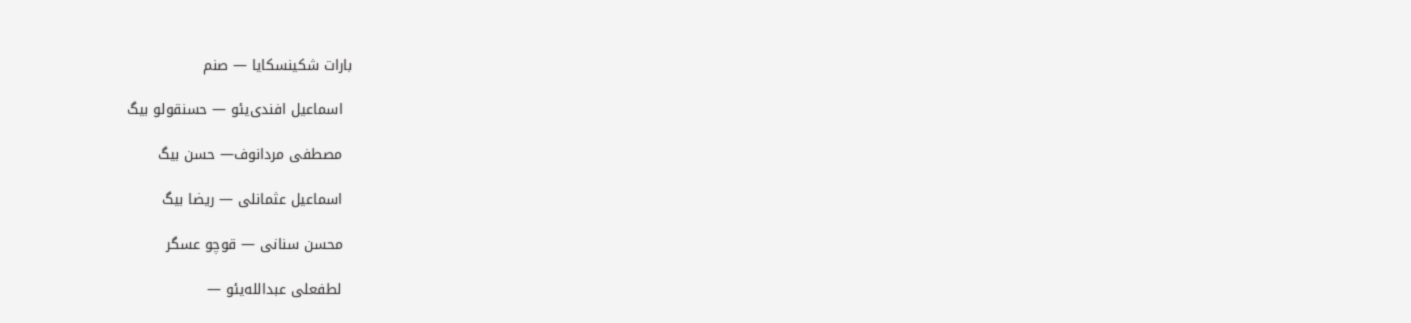بارات شکینسکایا — صنم

  اسماعیل افندی‌یئو — حسنقولو بیگ

  مصطفی مردانوف— حسن بیگ

  اسماعیل عثمانلی — ریضا بیگ

  محسن سنانی — قوچو عسگر

  لطفعلی عبدالله‌یئو —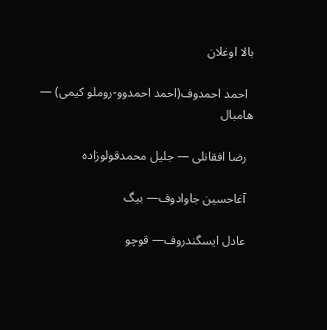بالا اوغلان

  احمد احمدوف(احمد احمدوو-روملو کیمی) — هامبال

  رضا افقانلی — جلیل محمدقولوزاده

  آغاحسین جاوادوف— بیگ

  عادل ایسگندروف— قوچو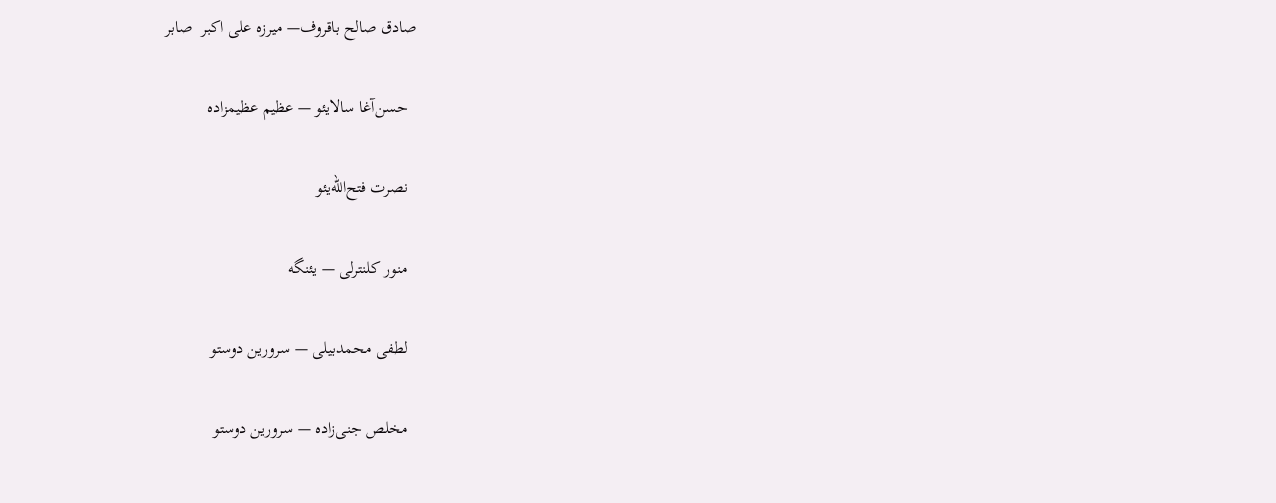صادق صالح باقروف— میرزه علی اکبر  صابر

  حسن‌آغا سالایئو — عظیم عظیمزاده

  نصرت فتح‌الله‌یئو

  منور کلنترلی — یئنگه

  لطفی محمدبیلی — سرورین دوستو

  مخلص جنی‌زاده — سرورین دوستو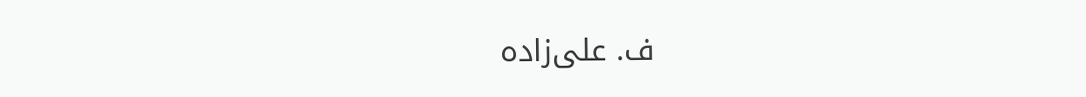ف. علی‌زاده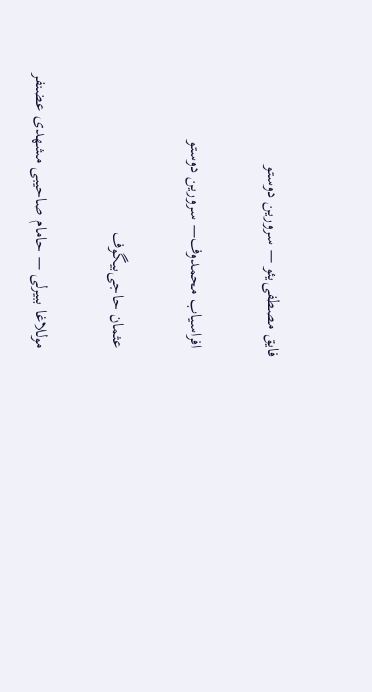فایق مصطفی‌یئو — سرورین دوستو

  افراسیاب محمدوف— سرورین دوستو

  عثمان حاجی‌بیگوف

  موللاغا ببیرلی — حامام صاحیبی مشهدی عضنفر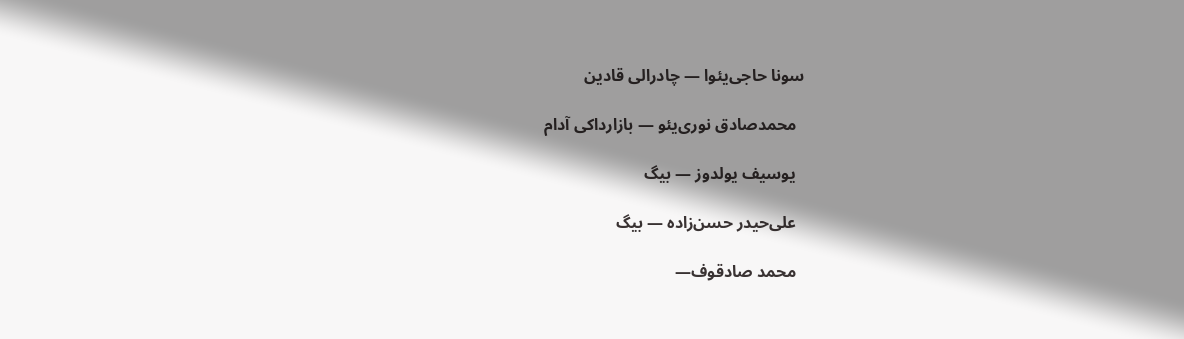سونا حاجی‌یئوا — چادرالی قادین

  محمدصادق نوری‌یئو — بازارداکی آدام

  یوسیف یولدوز — بیگ

  علی‌حیدر حسن‌زاده — بیگ

  محمد صادقوف—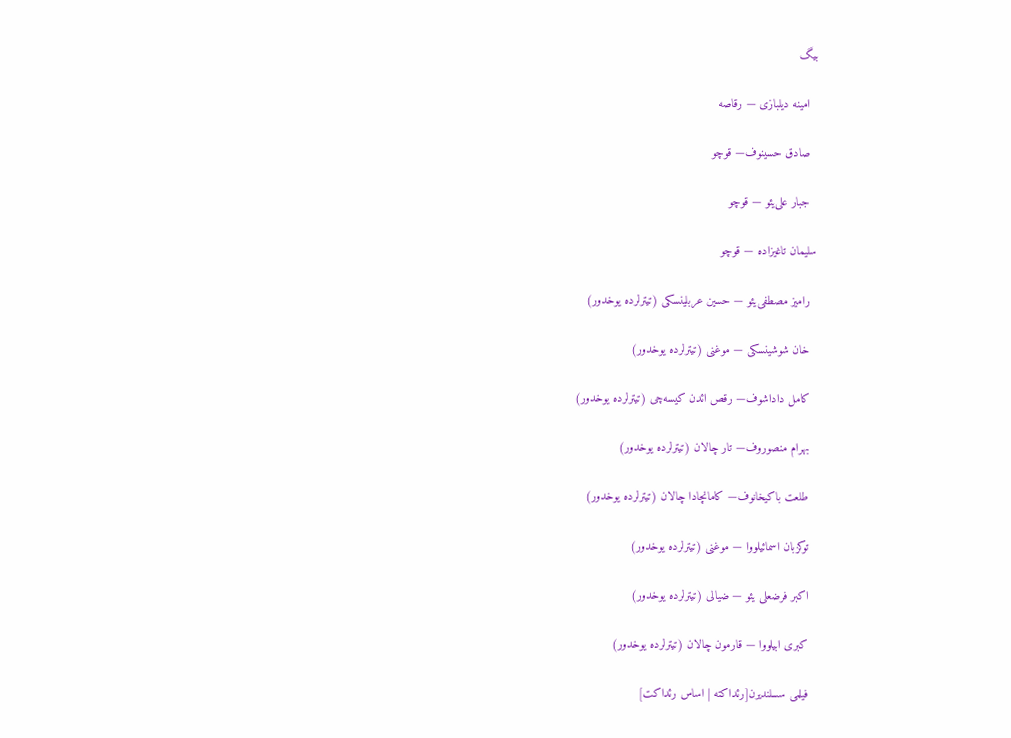بیگ

  امینه دیلبازی — رقاصه

  صادق حسینوف— قوچو

  جبار علی‌یئو — قوچو

سلیمان تاغیزاده — قوچو

  رامیز مصطفی‌یئو — حسین عربلینسکی (تیترلرده یوخدور)

  خان شوشینسکی — موغنی (تیترلرده یوخدور)

  کامل داداشوف— رقص ائدن کیسه‌چی (تیترلرده یوخدور)

  بهرام منصوروف— تار چالان (تیترلرده یوخدور)

  طلعت باکیخانوف— کامانچادا چالان (تیترلرده یوخدور)

  توکزبان اسمائیلووا — موغنی (تیترلرده یوخدور)

  اکبر فرضعلی یئو — ضیالی (تیترلرده یوخدور)

  کبری ابیلووا — قارمون چالان (تیترلرده یوخدور)

  فیلمی سسلندیرن[رئداکته | اساس رئداکت]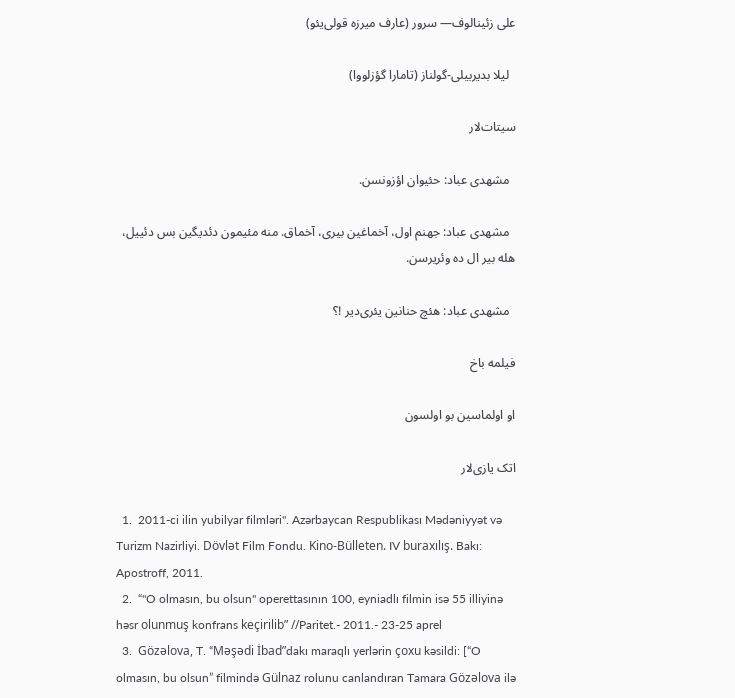علی زئینالوف— سرور (عارف میرزه قولی‌یئو)

  لیلا بدیربیلی-گولناز (تامارا گؤزلووا)

سیتات‌لار

  مشهدی عباد: حئیوان اؤزونسن.

  مشهدی عباد: جهنم اول، آخماغین بیری، آخماق. منه مئیمون دئدیگین بس دئییل، هله بیر ال ده وئریرسن.

  مشهدی عباد: هئچ حنانین یئری‌دیر !؟

فیلمه باخ

او اولماسین بو اولسون

اتک یازی‌لار

  1.  2011-ci ilin yubilyar filmləri". Azərbaycan Respublikası Mədəniyyət və Turizm Nazirliyi. Dövlət Film Fondu. Kino-Bülleten. IV buraxılış. Bakı: Apostroff, 2011.
  2.  “"O olmasın, bu olsun" operettasının 100, eyniadlı filmin isə 55 illiyinə həsr olunmuş konfrans keçirilib” //Paritet.- 2011.- 23-25 aprel
  3.  Gözəlova, T. “Məşədi İbad”dakı maraqlı yerlərin çoxu kəsildi: [“O olmasın, bu olsun” filmində Gülnaz rolunu canlandıran Tamara Gözəlova ilə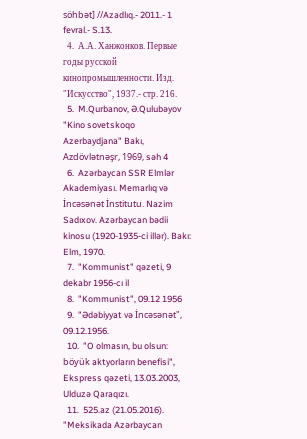söhbət] //Azadlıq.- 2011.- 1 fevral.- S.13.
  4.  А.А. Ханжонков. Первые годы русской кинопромышленности. Изд. "Искусство", 1937.- стр. 216.
  5.  M.Qurbanov, Ə.Qulubəyov "Kino sovetskoqo Azerbaydjana" Bakı, Azdövlətnəşr, 1969, səh 4
  6.  Azərbaycan SSR Elmlər Akademiyası. Memarlıq və İncəsənət İnstitutu. Nazim Sadıxov. Azərbaycan bədii kinosu (1920-1935-ci illər). Bakı: Elm, 1970.
  7.  "Kommunist" qəzeti, 9 dekabr 1956-cı il
  8.  "Kommunist", 09.12 1956
  9.  "Ədəbiyyat və İncəsənət", 09.12.1956.
  10.  "O olmasın, bu olsun: böyük aktyorların benefisi", Ekspress qəzeti, 13.03.2003, Ulduzə Qaraqızı.
  11.  525.az (21.05.2016). "Meksikada Azərbaycan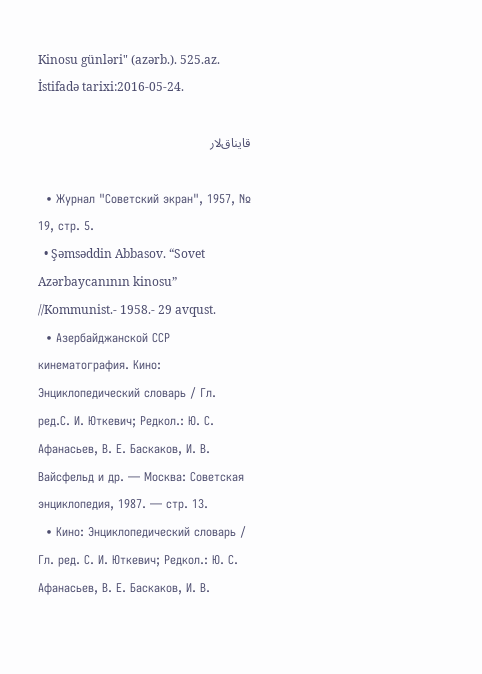Kinosu günləri" (azərb.). 525.az. İstifadə tarixi:2016-05-24.

قایناق‌لار

  • Журнал "Советский экран", 1957, № 19, стр. 5.
  • Şəmsəddin Abbasov. “Sovet Azərbaycanının kinosu” //Kommunist.- 1958.- 29 avqust.
  • Азербайджанской ССР кинематография. Кино: Энциклопедический словарь / Гл. ред.С. И. Юткевич; Редкол.: Ю. С. Афанасьев, В. Е. Баскаков, И. В. Вайсфельд и др. — Москва: Советская энциклопедия, 1987. — стр. 13.
  • Кино: Энциклопедический словарь / Гл. ред. С. И. Юткевич; Редкол.: Ю. С. Афанасьев, В. Е. Баскаков, И. В.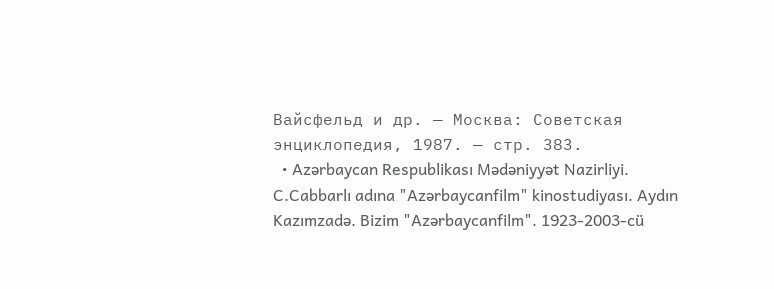Вайсфельд и др. — Москва: Советская энциклопедия, 1987. — стр. 383.
  • Azərbaycan Respublikası Mədəniyyət Nazirliyi. C.Cabbarlı adına "Azərbaycanfilm" kinostudiyası. Aydın Kazımzadə. Bizim "Azərbaycanfilm". 1923-2003-cü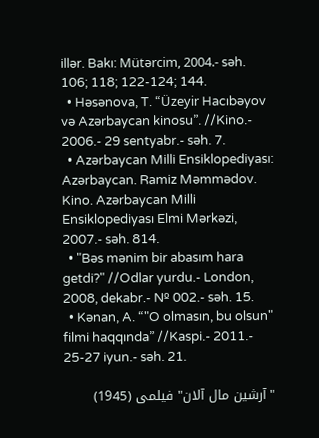illər. Bakı: Mütərcim, 2004.- səh. 106; 118; 122-124; 144.
  • Həsənova, T. “Üzeyir Hacıbəyov və Azərbaycan kinosu”. //Kino.- 2006.- 29 sentyabr.- səh. 7.
  • Azərbaycan Milli Ensiklopediyası: Azərbaycan. Ramiz Məmmədov. Kino. Azərbaycan Milli Ensiklopediyası Elmi Mərkəzi, 2007.- səh. 814.
  • "Bəs mənim bir abasım hara getdi?" //Odlar yurdu.- London, 2008, dekabr.- № 002.- səh. 15.
  • Kənan, A. “"O olmasın, bu olsun" filmi haqqında” //Kaspi.- 2011.- 25-27 iyun.- səh. 21.

"آرشین مال آلان" فیلمی (1945)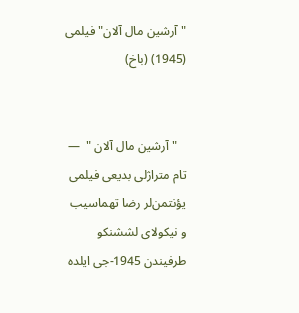"آرشین مال آلان" فیلمی (1945) (باخ)


   " آرشین مال آلان "  — تام متراژلی بدیعی فیلمی یؤنتمن‌لر رضا تهماسیب و نیکولای لششنکو طرفیندن 1945-جی ایلده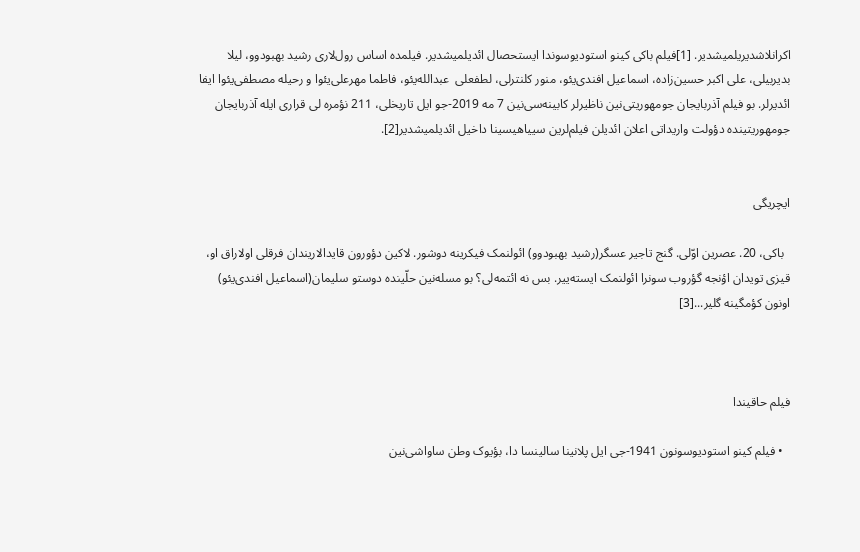اکرانلاشدیریلمیشدیر. [1]فیلم باکی کینو استودیوسوندا ایستحصال ائدیلمیشدیر. فیلمده اساس رول‌لاری رشید بهبودوو، لیلا بدیربیلی، علی اکبر‌ حسین‌زاده، اسماعیل افندی‌یئو، منور کلنترلی، لطفعلی  عبدالله‌یئو، فاطما مهرعلی‌یئوا و رحیله مصطفی‌یئوا ایفا ائدیرلر. بو فیلم آذربایجان جومهوریتی‌نین ناظیرلر کابینه‌سی‌نین 7 مه 2019-جو ایل تاریخلی، 211 نؤمره لی قراری ایله آذربایجان جومهوریتینده دؤولت واریداتی اعلان ائدیلن فیلم‌لرین سییاهیسینا داخیل ائدیلمیشدیر[2].


ایچریگی

  باکی، 20. عصرین اوّلی. گنج تاجیر عسگر(رشید بهبودوو) ائولنمک فیکرینه دوشور. لاکین دؤورون قایدالاریندان فرقلی اولاراق او، قیزی تویدان اؤنجه گؤروب سونرا ائولنمک ایسته‌ییر. بس نه ائتمه‌لی؟ بو مسله‌نین حلّینده دوستو سلیمان(اسماعیل افندی‌یئو) اونون کؤمگینه گلیر...[3]



فیلم حاقیندا

  • فیلم کینو استودیوسونون 1941-جی ایل پلانینا سالینسا دا، بؤیوک وطن ساواشی‌نین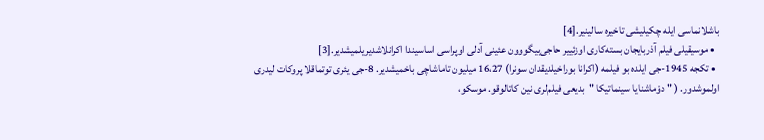باشلانماسی ایله چکیلیشی تاخیره سالینیر.[4]
  • موسیقیلی فیلم آذربایجان بسته‌کاری اوزئییر حاجی‌بیگووون عئینی‌ آدلی اوپراسی اساسیندا اکرانلاشدیریلمیشدیر.[3]
  • تکجه 1945-جی ایلده بو فیلمه (اکرانا بوراخیلدیقدان سونرا) 16،27 میلیون تاماشاچی باخمیشدیر. 8-جی یئری توتماقلا پروکات لیدری اولموشدور. ( " دوْماشنایا سینماتیکا "  بدیعی فیلم‌لری نین کاتالوقو. موسکو،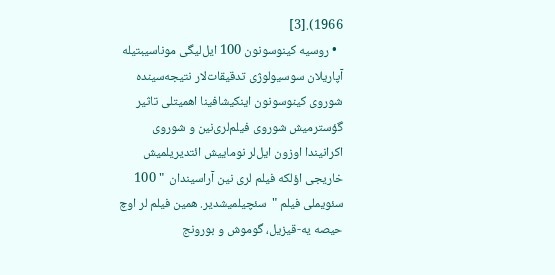1966).[3]
  • روسیه کینوسونون 100 ایل‌لیگی موناسیبتیله آپاریلان سوسیولوژی تدقیقات‌لار نتیجه‌سینده شوروی کینوسونون اینکیشافینا اهمیتلی تاثیر گؤسترمیش شوروی فیلم‌لری‌نین و شوروی اکرانیندا اوزون ایل‌لر نوماییش ائتدیریلمیش خاریجی اؤلکه فیلم لری نین آراسیندان  " 100 سئویملی فیلم "  سئچیلمیشدیر. همین فیلم لر اوچ حیصه یه-قیزیل، گوموش و بورونج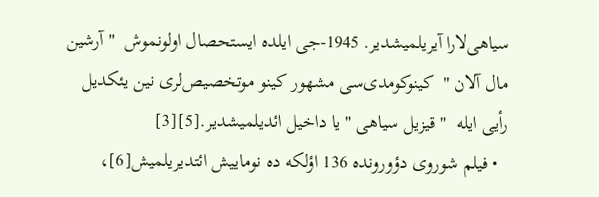سیاهی‌لارا آیریلمیشدیر. 1945-جی ایلده ایستحصال اولونموش  " آرشین مال آلان "  کینوکومدی‌سی مشهور کینو موتخصیص‌لری نین یئکدیل رأیی ایله  " قیزیل سیاهی "یا داخیل ائدیلمیشدیر.[5][3]
  • فیلم شوروی دؤورونده 136 اؤلکه ده نوماییش ائتدیریلمیش[6]،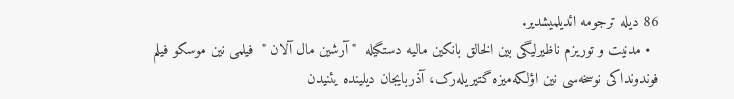86 دیله ترجومه ائدیلمیشدیر.
  • مدنیت و توریزم ناظیرلیگی بین الخالق بانکین مالیه دستگیله  " آرشین مال آلان "  فیلمی نین موسکو فیلم فوندونداکی نوسخه‌سی نین اؤلکه‌میزه گتیریله‌رک، آذربایجان دیلینده یئنیدن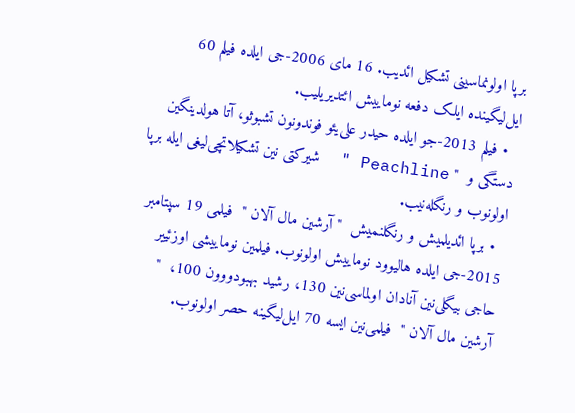برپا اولونماسینی تشکیل ائدیب. 16 مای 2006-جی ایلده فیلم 60 ایل‌لیگینده ایلک دفعه نوماییش ائتدیریلیب.
  • فیلم 2013-جو ایلده حیدر علی‌یئو فوندونون تشبوثو، آتا هولدینگین دستگی و  " Peachline "  شیرکتی نین تشکیلاتچی‌لیغی ایله برپا اولونوب و رنگله‌نیب.
  • برپا ائدیلمیش و رنگلنمیش  " آرشین مال آلان "  فیلمی 19 سپتامبر 2015-جی ایلده هالیوود نوماییش اولونوب. فیلمین نوماییشی اوزئییر حاجی بیگلی‌نین آنادان اولماسی‌نین 130، رشید بهبودووون 100،  " آرشین مال آلان "  فیلمی‌نین ایسه 70 ایل‌لیگینه حصر اولونوب.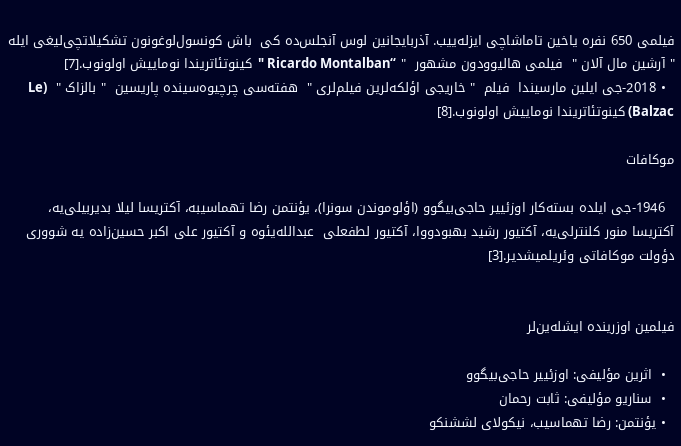فیلمی 650 نفره یاخین تاماشاچی ایزله‌ییب. آذربایجانین لوس آنجلس‌ده کی  باش کونسول‌لوغونون تشکیلاتچی‌لیغی ایله  " آرشین مال آلان "  فیلمی هالیوودون مشهور  " “Ricardo Montalban "  کینوتئاتریندا نوماییش اولونوب.[7]
  • 2018-جی ایلین مارسیندا  فیلم  " خاریجی اؤلکه‌لرین فیلم‌لری "  هفته‌سی چرچیوه‌‌سینده پاریسین  " بالزاک "  (Le Balzac) کینوتئاتریندا نوماییش اولونوب.[8]

موکافات

  1946-جی ایلده بسته‌کار اوزئییر حاجی‌بیگوو (اؤلوموندن سونرا)، یؤنتمن رضا تهماسیبه، آکتریسا لیلا بدیربیلی‌یه، آکتریسا منور کلنترلی‌یه، آکتیور رشید بهبودووا، آکتیور لطفعلی  عبدالله‌یئوه و آکتیور علی اکبر حسین‌زاده یه شووری دؤولت موکافاتی وئریلمیشدیر.[3]


فیلمین اوزرینده ایشله‌ین‌لر

  •  اثرین مؤلیفی: اوزئییر حاجی‌بیگوو
  •  سناریو مؤلیفی: ثابت رحمان
  • یؤنتمن: رضا تهماسیب، نیکولای لششنکو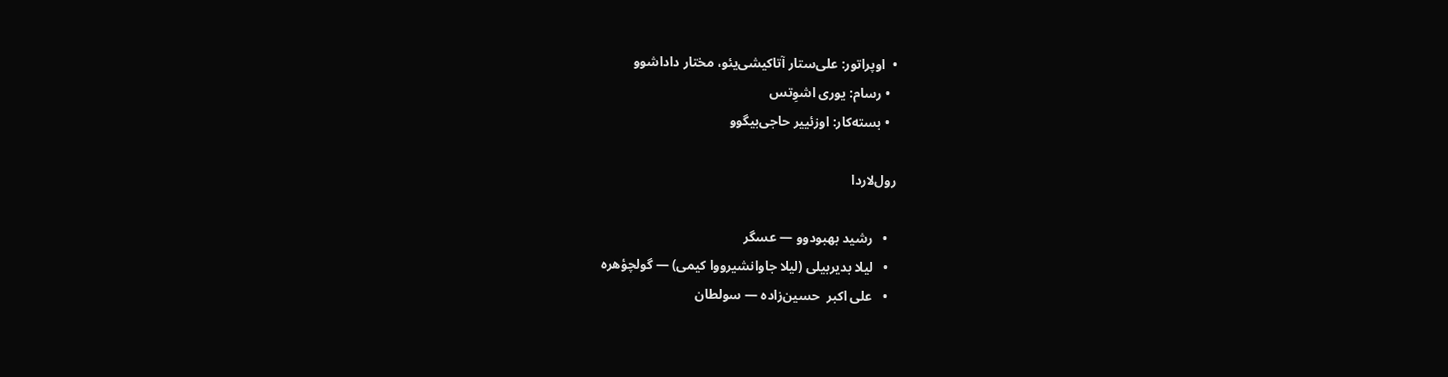•  اوپراتور: علی‌ستار آتاکیشی‌یئو، مختار داداشوو
  • رسام: یوری اشوِتس
  • بسته‌کار: اوزئییر حاجی‌بیگوو

رول‌لاردا

  •   رشید بهبودوو — عسگر
  •   لیلا بدیربیلی (لیلا جاوانشیرووا کیمی) — گولچؤهره
  •   علی اکبر  حسین‌زاده — سولطان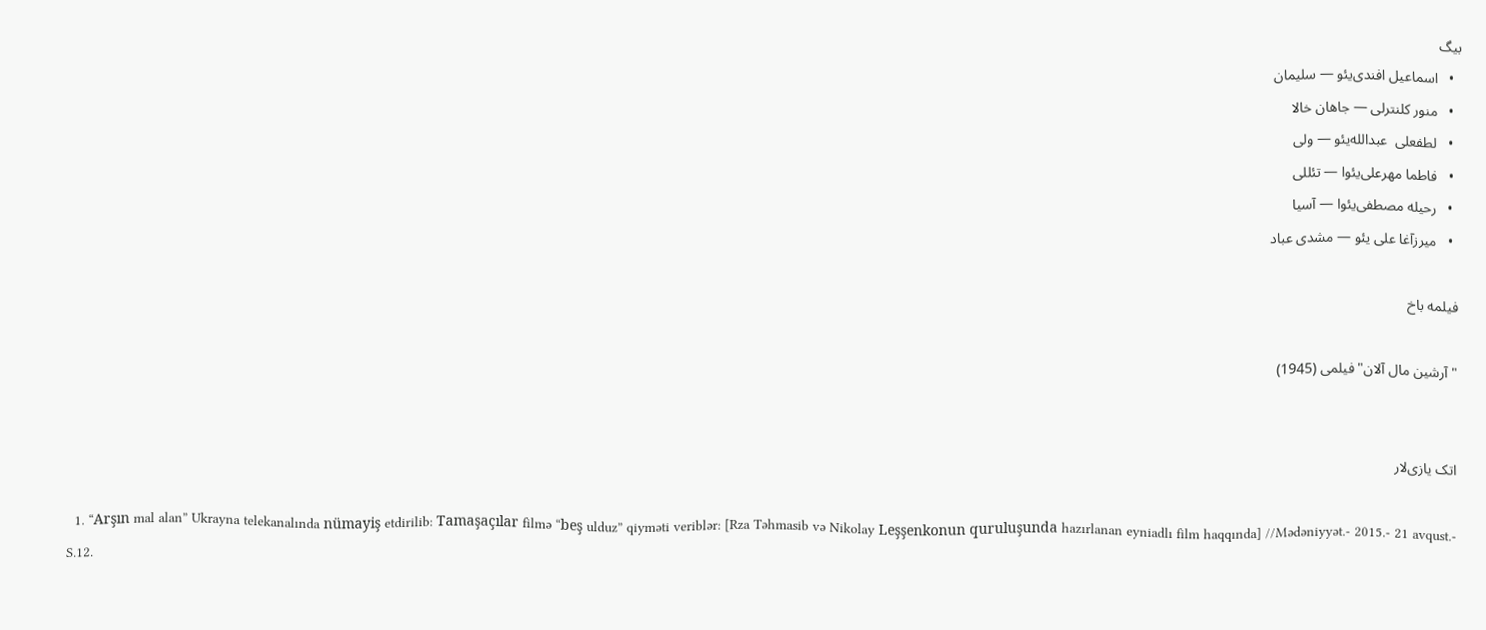بیگ
  •   اسماعیل افندی‌یئو — سلیمان
  •   منور کلنترلی — جاهان خالا
  •   لطفعلی  عبدالله‌یئو — ولی
  •   فاطما مهرعلی‌یئوا — تئللی
  •   رحیله مصطفی‌یئوا — آسیا
  •   میرزآغا علی یئو — مشدی عباد

فیلمه باخ

"آرشین مال آلان" فیلمی (1945)


اتک یازی‌لار

  1. “Arşın mal alan” Ukrayna telekanalında nümayiş etdirilib: Tamaşaçılar filmə “beş ulduz” qiyməti veriblər: [Rza Təhmasib və Nikolay Leşşenkonun quruluşunda hazırlanan eyniadlı film haqqında] //Mədəniyyət.- 2015.- 21 avqust.- S.12.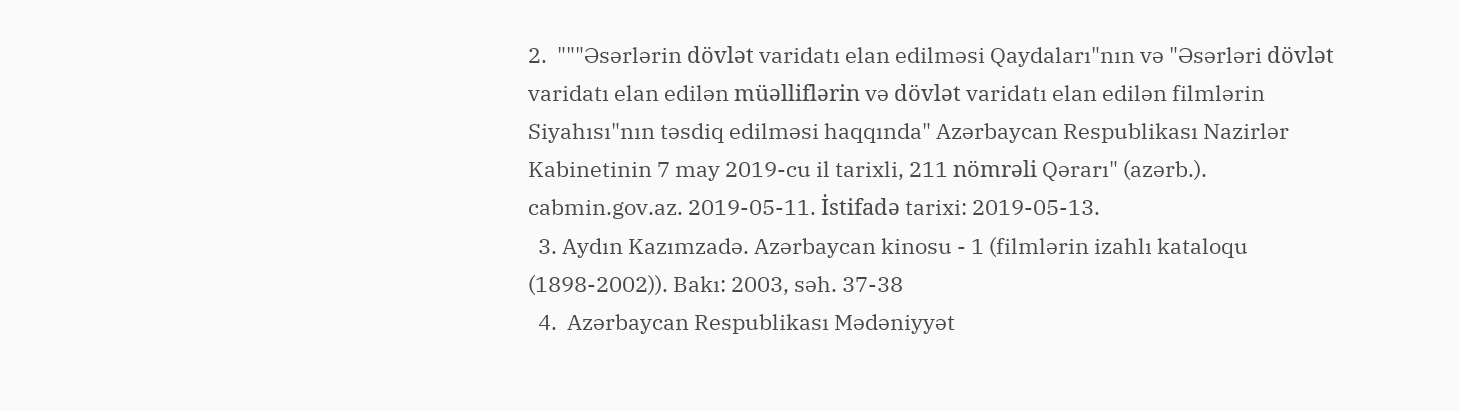2.  """Əsərlərin dövlət varidatı elan edilməsi Qaydaları"nın və "Əsərləri dövlət varidatı elan edilən müəlliflərin və dövlət varidatı elan edilən filmlərin Siyahısı"nın təsdiq edilməsi haqqında" Azərbaycan Respublikası Nazirlər Kabinetinin 7 may 2019-cu il tarixli, 211 nömrəli Qərarı" (azərb.). cabmin.gov.az. 2019-05-11. İstifadə tarixi: 2019-05-13.
  3. Aydın Kazımzadə. Azərbaycan kinosu - 1 (filmlərin izahlı kataloqu (1898-2002)). Bakı: 2003, səh. 37-38
  4.  Azərbaycan Respublikası Mədəniyyət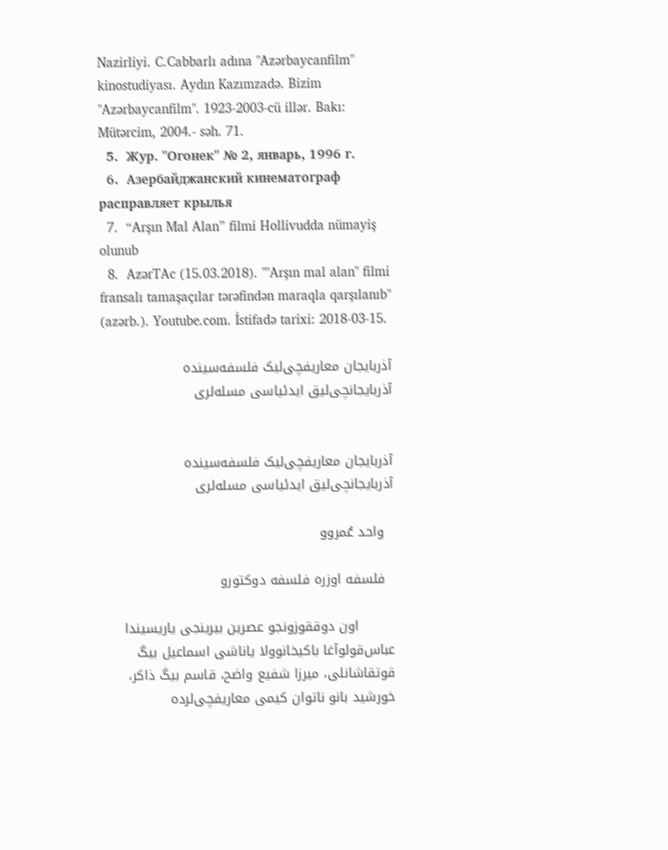Nazirliyi. C.Cabbarlı adına "Azərbaycanfilm" kinostudiyası. Aydın Kazımzadə. Bizim "Azərbaycanfilm". 1923-2003-cü illər. Bakı: Mütərcim, 2004.- səh. 71.
  5.  Жур. "Огонек" № 2, январь, 1996 г.
  6.  Азербайджанский кинематограф расправляет крылья
  7.  “Arşın Mal Alan” filmi Hollivudda nümayiş olunub
  8.  AzərTAc (15.03.2018). ""Arşın mal alan" filmi fransalı tamaşaçılar tərəfindən maraqla qarşılanıb" (azərb.). Youtube.com. İstifadə tarixi: 2018-03-15.

آذربایجان معاریفچی‌لیک فلسفه‌سینده آذربایجانچی‌لیق ایدئیاسی مسله‌‌‌لری


آذربایجان معاریفچی‌لیک فلسفه‌سینده آذربایجانچی‌لیق ایدئیاسی مسله‌‌‌لری

  واحد عُمروو

  فلسفه اوزره فلسفه دوکتورو

        اون دوققوزونجو عصرین بیرینجی یاریسیندا عباس‌قولوآغا باکیخانوولا یاناشی اسماعیل بیگ قوتقاشانلی، میرزا شفیع واضح، قاسم بیگ ذاکر، خورشید بانو ناتوان کیمی معاریفچی‌‌لرده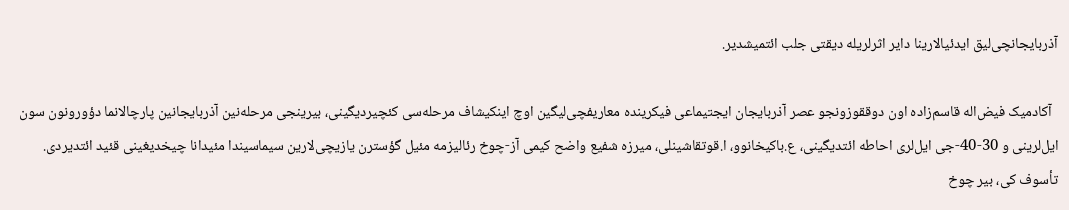آذربایجانچی‌لیق ایدئیا‌لارینا دایر اثر‌‌لریله دیقتی جلب ائتمیشدیر.

  آکادمیک فیض‌اله قاسم‌زاده اون دوققوزونجو عصر آذربایجان ایجتیماعی فیکرینده معاریفچی‌لیگین اوچ اینکیشاف مرحله‌سی کئچیردیگینی، بیرینجی مرحله‌نین آذربایجانین پارچالانما دؤورونون سون ایل‌‌لرینی و 30-40-جی ایل‌‌لری احاطه ائتدیگینی، ع.باکیخانوو، ا.قوتقاشینلی، میرزه شفیع واضح کیمی آز-چوخ رئالیزمه مئیل گؤسترن یازیچی‌لارین ‌سیماسیندا مئیدانا چیخدیغینی قئید ائتدیردی. تأسوف کی، بیر چوخ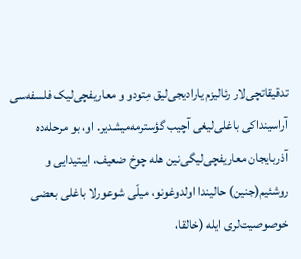تدقیقاتچی‌لار رئالیزم یارادیجی‌لیق مِتودو و معاریفچی‌لیک فلسفه‌سی آراسینداکی باغلی‌لیغی آچیب گؤسترمه‌میشدیر. او، بو مرحله‌ده آذربایجان معاریفچی‌لیگی‌نین هله چوخ ضعیف، ایبتیدایی و روشئیم(جنین) حالیندا اولدوغونو، میلّی شوعورلا باغلی بعضی خوصوصیت‌‌لری ایله (خالقا،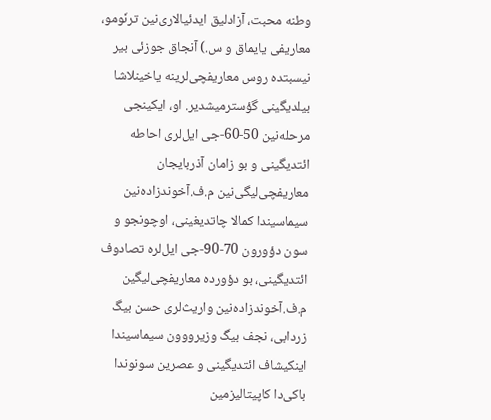وطنه محبت، آزاد‌لیق ایدئیا‌لاری‌نین ترنّومو، معاریفی یایماق و س.) آنجاق جوزئی بیر نیسبتده روس معاریفچی‌‌لرینه یاخینلاشا بیلدیگینی گؤسترمیشدیر. او، ایکینجی مرحله‌نین 50-60-جی ایل‌‌لری احاطه ائتدیگینی و بو زامان آذربایجان معاریفچی‌لیگی‌نین م.ف.آخوندزاده‌نین‌ سیماسیندا کمالا چاتدیغینی، اوچونجو و سون دؤورون 70-90-جی ایل‌‌لره تصادوف ائتدیگینی، بو دؤورده معاریفچی‌لیگین م.ف.آخوندزاده‌نین واریث‌‌لری حسن بیگ زردابی، نجف بیگ وزیرووون‌ سیماسیندا اینکیشاف ائتدیگینی و عصرین سونوندا باکی‌دا کاپیتالیزمین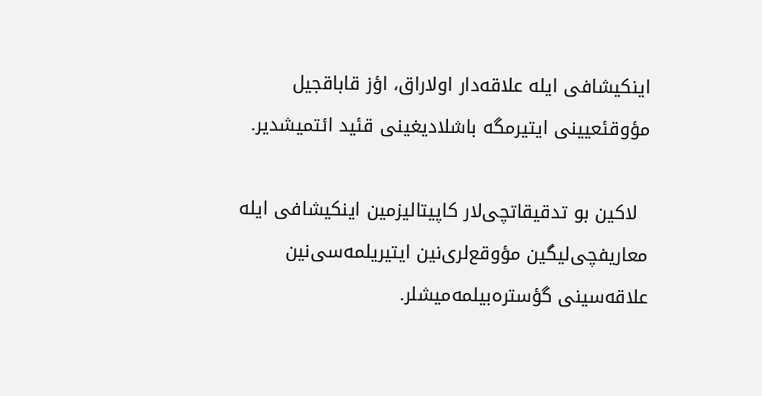اینکیشافی ایله علاقه‌دار او‌لاراق، اؤز قاباقجیل مؤوقئعیینی ایتیرمگه باشلادیغینی قئید ائتمیشدیر.

  لاکین بو تدقیقاتچی‌لار کاپیتالیزمین اینکیشافی ایله معاریفچی‌لیگین مؤوقع‌‌لری‌نین ایتیریلمه‌سی‌نین علاقه‌سینی گؤستره‌بیلمه‌میشلر.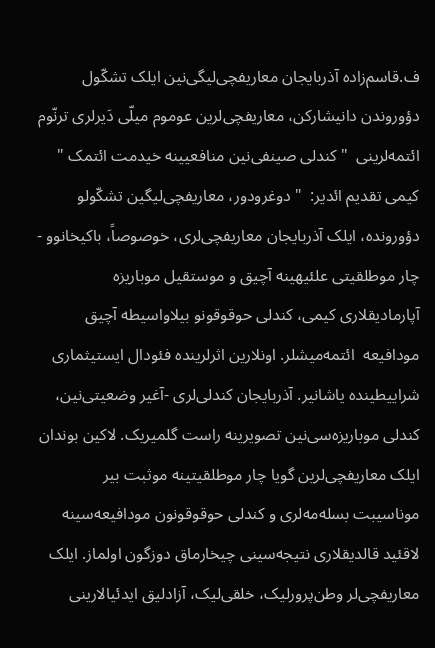ف.قاسم‌زاده آذربایجان معاریفچی‌لیگی‌نین ایلک تشکّول دؤوروندن دانیشارکن، معاریفچی‌‌لرین عوموم میلّی دَیر‌‌لری ترنّوم ائتمه‌‌‌لرینی  " کندلی ‌صینفی‌نین منافعیینه خیدمت ائتمک "  کیمی تقدیم ائدیر:  " دوغرودور، معاریفچی‌لیگین تشکّولو دؤورونده، ایلک آذربایجان معاریفچی‌‌لری، خوصوصاً، باکیخانوو - چار موطلقیتی علئیهینه آچیق و موستقیل موباریزه آپارمادیقلاری کیمی، کندلی حوقوقونو بیلاواسیطه آچیق مودافیعه  ائتمه‌میشلر. اونلارین اثر‌‌لرینده فئودال ایستیثماری شراییطینده یاشانیر. آذربایجان کندلی‌‌لری -آغیر وضعیتی‌نین، کندلی موباریزه‌سی‌نین تصویرینه راست گلمیریک. لاکین بوندان ایلک معاریفچی‌‌لرین گویا چار موطلقیتینه موثبت بیر موناسیبت بسله‌مه‌‌‌لری و کندلی حوقوقونون مودافیعه‌سینه لاقئید قالدیقلاری نتیجه‌سینی چیخارماق دوزگون اولماز. ایلک معاریفچی‌‌لر وطن‌پرور‌لیک، خلقی‌لیک، آزاد‌لیق ایدئیا‌لارینی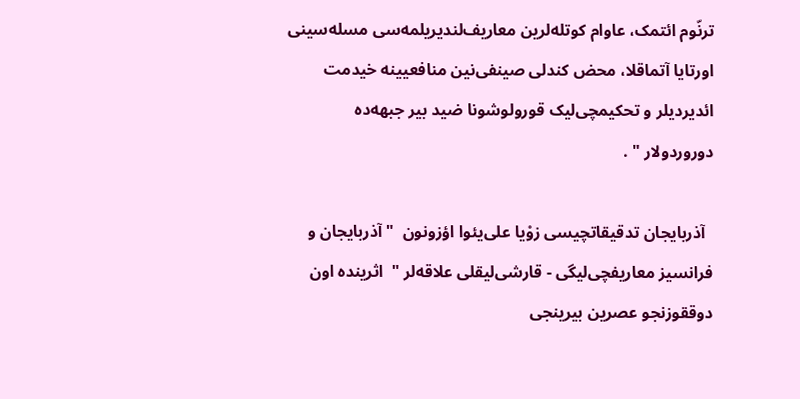ترنّوم ائتمک، عاوام کوتله‌‌‌لرین معاریف‌لندیریلمه‌سی مسله‌سینی اورتایا آتماقلا، محض کندلی ‌صینفی‌نین منافعیینه خیدمت ائدیردیلر و تحکیمچی‌لیک قورولوشونا ضید بیر جبهه‌ده دوروردو‌لار " .

  آذربایجان تدقیقاتچیسی زوْیا علی‌یئوا اؤزونون  " آذربایجان و فرانسیز معاریفچی‌لیگی - قارشی‌لیقلی علاقه‌‌‌لر "  اثرینده اون دوققوزنجو عصرین بیرینجی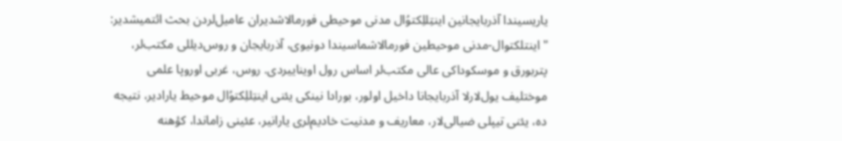یاریسیندا آذربایجانین اینتِللِکتوُال مدنی موحیطی فورمالاشدیران عامیل‌‌لردن بحث ائتمیشدیر:  " اینتلکتوال-مدنی موحیطین فورمالاشماسیندا دونیوی، آذربایجان و روس‌دیللی مکتب‌‌لر، پتربورق و موسکوداکی عالی مکتب‌‌لر اساس رول اویناییردی. روس، غربی اوروپا علمی موختلیف یول‌لارلا آذربایجانا داخیل اولور، بورادا ‌نینکی یئنی اینتِللِکتوُال موحیط یارادیر، نتیجه ده، یئنی تیپلی ضیالی‌لار، معاریف و مدنیت خادیم‌‌لری یارانیر، عئینی زاماندا، کؤهنه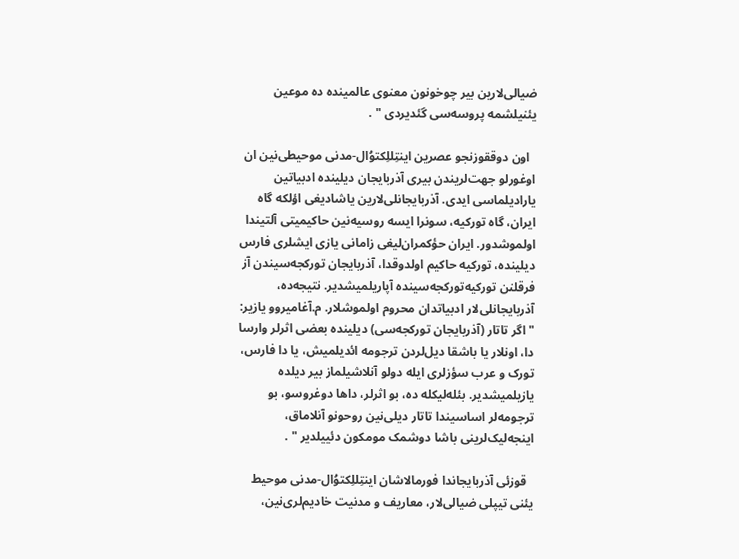ضیالی‌لارین بیر چوخونون معنوی عالمینده ده موعین یئنیلشمه پروسه‌سی گئدیردی " .

  اون دوققوزنجو عصرین اینتِللِکتوُال-مدنی موحیطی‌نین ان اوغورلو جهت‌‌لریندن بیری آذربایجان دیلینده ادبیاتین یارادیلماسی ایدی. آذربایجانلی‌لارین یاشادیغی اؤلکه گاه ایران، گاه تورکیه، سونرا ایسه روسیه‌نین حاکیمیتی آلتیندا اولموشدور. ایران حؤکمران‌لیغی زامانی یازی ایشلری فارس دیلینده، تورکیه حاکیم اولدوقدا، آذربایجان تورکجه‌سیندن آز فرقلنن تورکیه‌تورکجه‌سینده آپاریلمیشدیر. نتیجه‌ده، آذربایجانلی‌لار ادبیاتدان محروم اولموشلار. م.آغامیروو یازیر:  " اگر تاتار (آذربایجان تورکجه‌سی) دیلینده بعضی اثر‌‌لر وارسا دا، اونلار یا باشقا دیل‌‌لردن ترجومه ائدیلمیش، یا دا فارس، تورک و عرب سؤز‌‌لری ایله دولو آنلاشیلماز بیر دیلده یازیلمیشدیر. بئله‌‌لیکله ده، بو اثر‌‌لر، داها دوغروسو، بو ترجومه‌‌‌لر اساسیندا تاتار دیلی‌نین روحونو آنلاماق، اینجه‌‌لیک‌‌لرینی باشا دوشمک مومکون دئییلدیر " .

  قوزئی آذربایجاندا فورمالاشان اینتِللِکتوُال-مدنی موحیط یئنی تیپلی ضیالی‌لار، معاریف و مدنیت خادیم‌‌لری‌نین،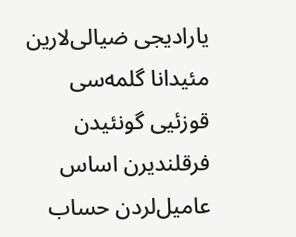یارادیجی ضیالی‌لارین مئیدانا گلمه‌سی قوزئیی گونئیدن فرقلندیرن اساس عامیل‌‌لردن حساب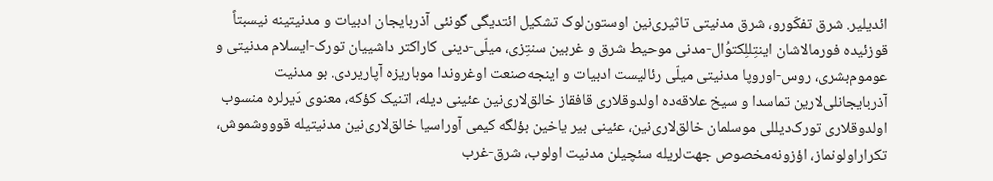ائدیلیر. شرق تفکّورو، شرق مدنیتی تاثیری‌نین اوستون‌لوک تشکیل ائتدیگی گونئی آذربایجان ادبیات و مدنیتینه نیسبتاً قوزئیده فورمالاشان اینتِللِکتوُال-مدنی موحیط شرق و غربین‌ سنتِزی، میلّی-دینی کاراکتر داشییان تورک-ایسلام مدنیتی و عوموم‌بشری، روس-اوروپا مدنیتی میلّی رئالیست ادبیات و اینجه‌صنعت اوغروندا موباریزه آپاریردی. بو مدنیت آذربایجانلی‌لارین تماسدا و‌ سیخ علاقه‌ده اولدوقلاری قافقاز خالق‌لاری‌نین عئینی دیله، اتنیک کؤکه، معنوی دَیر‌‌لره منسوب اولدوقلاری تورک‌دیللی موسلمان خالق‌لاری‌نین، عئینی بیر یاخین بؤلگه کیمی آوراسیا خالق‌لاری‌نین مدنیتیله قوووشموش، تکراراولونماز، اؤزونه‌مخصوص جهت‌‌لریله سئچیلن مدنیت اولوب، شرق-غرب‌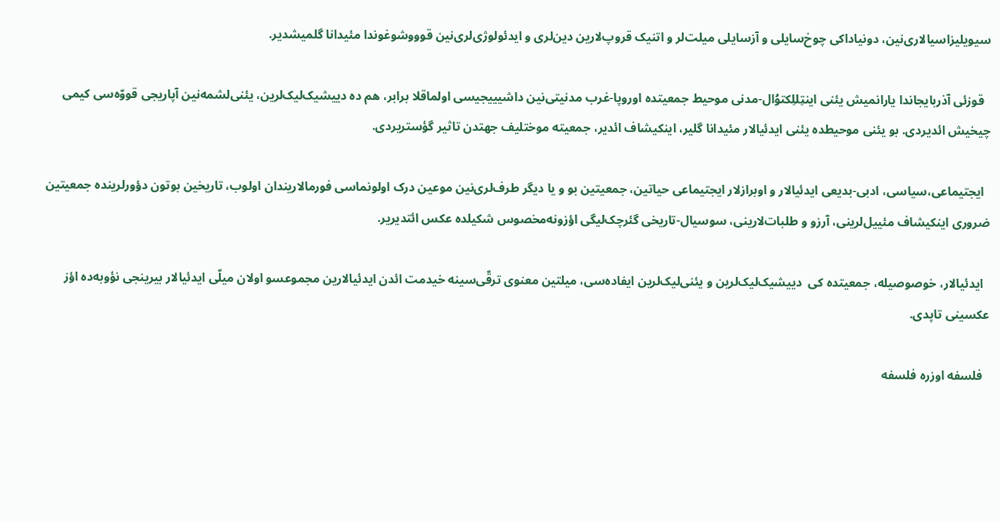سیویلیزاسیا‌لاری‌نین، دونیاداکی چوخ‌سایلی و آزسایلی میلت‌‌لر و اتنیک قروپ‌لارین دین‌‌لری و ایدئولوژی‌لری‌نین قوووشوغوندا مئیدانا گلمیشدیر.

  قوزئی آذربایجاندا یارانمیش یئنی اینتِللِکتوُال-مدنی موحیط جمعیتده اوروپا-غرب مدنیتی‌نین داشیییجیسی اولماقلا برابر، هم ده دییشیک‌لیک‌‌لرین، یئنی‌لشمه‌نین آپاریجی قووّه‌سی کیمی چیخیش ائدیردی. بو یئنی موحیطده یئنی ایدئیا‌لار مئیدانا گلیر، اینکیشاف ائدیر، جمعیته موختلیف جهتدن تاثیر گؤستریردی.

  ایجتیماعی،‌سیاسی، ادبی-بدیعی ایدئیا‌لار و اوبراز‌لار ایجتیماعی حیاتین، جمعیتین بو و یا دیگر طرف‌‌لری‌نین موعین درک اولونماسی فورما‌لاریندان اولوب، تاریخین بوتون دؤور‌‌لرینده جمعیتین ضروری اینکیشاف مئییل‌‌لرینی، آرزو و طلبات‌لارینی، سوسیال-تاریخی گئرچک‌لیگی اؤزونه‌مخصوس شکیلده عکس ائتدیریر.

  ایدئیا‌لار، خوصوصیله، جمعیتده کی  دییشیک‌لیک‌‌لرین و یئنی‌لیک‌‌لرین ایفاده‌سی، میلتین معنوی ترقّی‌سینه خیدمت ائدن ایدئیا‌لارین مجموعسو اولان میلّی ایدئیا‌لار بیرینجی نؤوبه‌ده اؤز عکسینی تاپدی.

  فلسفه اوزره فلسفه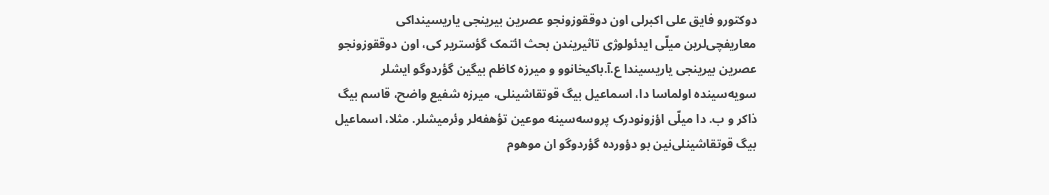دوکتورو فایق علی اکبرلی اون دوققوزونجو عصرین بیرینجی یاریسینداکی معاریفچی‌‌لرین میلّی ایدئولوژی تاثیریندن بحث ائتمک گؤستریر کی، اون دوققوزونجو عصرین بیرینجی یاریسیندا ع.آ.باکیخانوو و میرزه کاظم بیگین گؤردوگو ایشلر سویه‌سینده اولماسا دا، اسماعیل بیگ قوتقاشینلی، میرزه شفیع واضح، قاسم‌ بیگ ذاکر و ب. دا میلّی اؤزونودرک پروسه‌سینه موعین تؤهفه‌‌‌لر وئرمیشلر. مثلا، اسماعیل بیگ قوتقاشینلی‌نین بو دؤورده گؤردوگو ان موهوم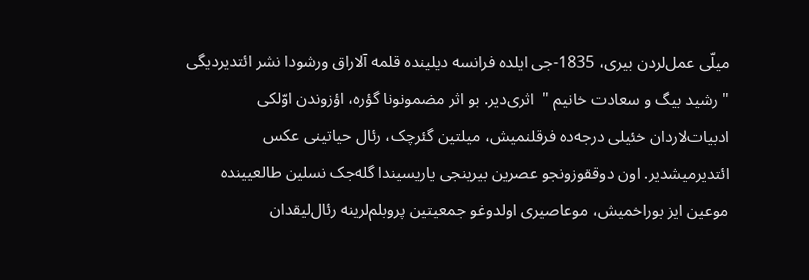میلّی عمل‌‌لردن بیری، 1835-جی ایلده فرانسه دیلینده قلمه آ‌لاراق ورشودا نشر ائتدیردیگی  " رشید بیگ و سعادت خانیم "  اثری‌دیر. بو اثر مضمونونا گؤره، اؤزوندن اوّلکی ادبیات‌لاردان خئیلی درجه‌ده فرقلنمیش، میلتین گئرچک، رئال حیاتینی عکس ائتدیرمیشدیر. اون دوققوزونجو عصرین بیرینجی یاریسیندا گله‌جک نسلین طالعیینده موعین ایز بوراخمیش، موعاصیری اولدوغو جمعیتین پروبلم‌‌لرینه رئال‌لیقدان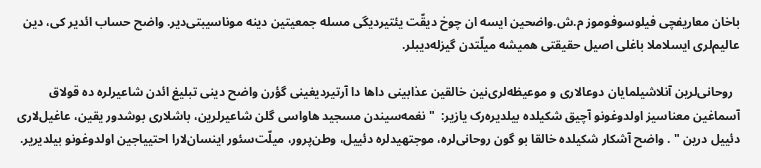باخان معاریفچی فیلوسوفوموز م.ش.واضحین ایسه ان چوخ دیقّت یئتیردیگی مسله جمعیتین دینه موناسیبتی‌دیر. واضح حساب ائدیر کی، دین عالیم‌‌لری ایسلاملا باغلی اصیل حقیقتی همیشه میلّتدن گیزله‌دیبلر.

  روحانی‌‌لرین آنلاشیلمایان دوعا‌لاری و موعیظه‌‌‌لری‌نین خالقین عذابینی داها دا آرتیردیغینی گؤرن واضح دینی تبلیغ ائدن شاعیر‌‌لره ده قولاق آسماغین معناسیز اولدوغونو آچیق شکیلده بیلدیره‌رک یازیر:  " نغمه‌سیندن مسجید هاواسی گلن شاعیر‌‌لرین، باشلاری بوشدور یقین، عاغیل‌لاری دئییل درین " . واضح آشکار شکیلده خالقا بو گون روحانی‌‌لره، موجتهید‌‌لره دئییل، وطن‌پرور، میلّت‌سئور اینسان‌لارا احتییاجین اولدوغونو بیلدیریر.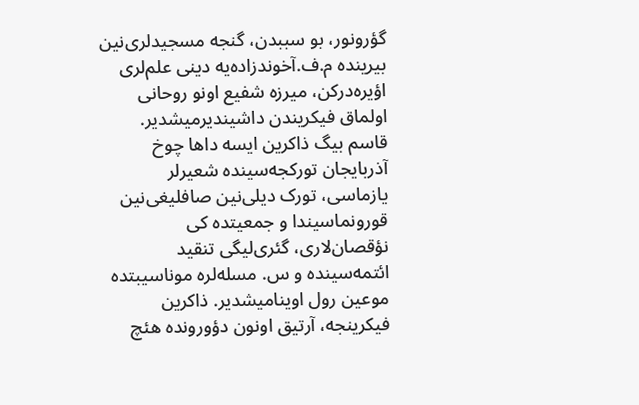گؤرونور، بو سببدن، گنجه مسجید‌‌لری‌نین بیرینده م.ف.آخوندزاده‌یه دینی علم‌‌لری اؤیره‌درکن، میرزه شفیع اونو روحانی اولماق فیکریندن داشیندیرمیشدیر. قاسم‌ بیگ ذاکرین ایسه داها چوخ آذربایجان تورکجه‌سینده شعیر‌‌لر یازماسی، تورک دیلی‌نین صافلیغی‌نین قورونماسیندا و جمعیتده کی  نؤقصان‌لاری، گئری‌لیگی تنقید ائتمه‌سینده و س. مسله‌‌‌لره موناسیبتده موعین رول اوینامیشدیر. ذاکرین فیکرینجه، آرتیق اونون دؤورونده هئچ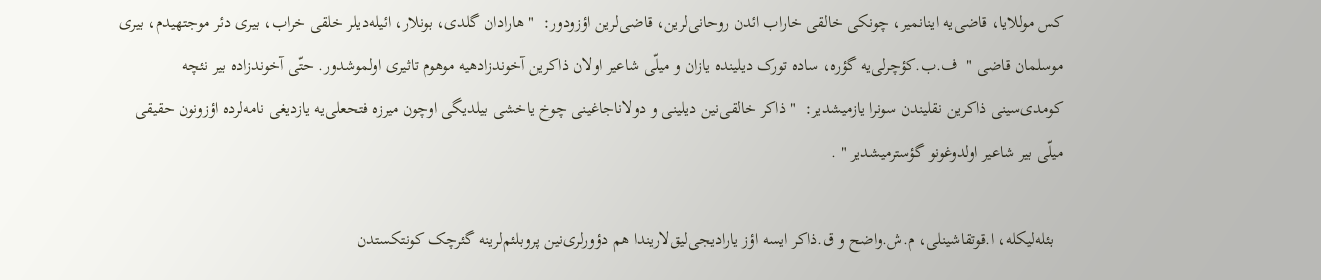کس موللایا، قاضی‌یه اینانمیر، چونکی خالقی خاراب ائدن روحانی‌‌لرین، قاضی‌‌لرین اؤزودور:  " هارادان گلدی، بونلار، ائیله‌دیلر خلقی خراب، بیری دئر موجتهیدم، بیری موسلمان قاضی "  ف.ب.کؤچرلی‌یه گؤره، ساده تورک دیلینده یازان و میلّی شاعیر اولان ذاکرین آخوندزادهیه موهوم تاثیری اولموشدور. حتّی آخوندزاده بیر نئچه کومدی‌سینی ذاکرین نقلیندن سونرا یازمیشدیر:  " ذاکر خالقی‌نین دیلینی و دولاناجاغینی چوخ یاخشی بیلدیگی اوچون میرزه فتحعلی‌یه یازدیغی نامه‌‌‌لرده اؤزونون حقیقی میلّی بیر شاعیر اولدوغونو گؤسترمیشدیر " .

  بئله‌‌لیکله، ا.قوتقاشینلی، م.ش.واضح و ق.ذاکر ایسه اؤز یارادیجی‌لیق‌لاریندا هم دؤور‌‌لری‌نین پروبلئم‌‌لرینه گئرچک کونتکستدن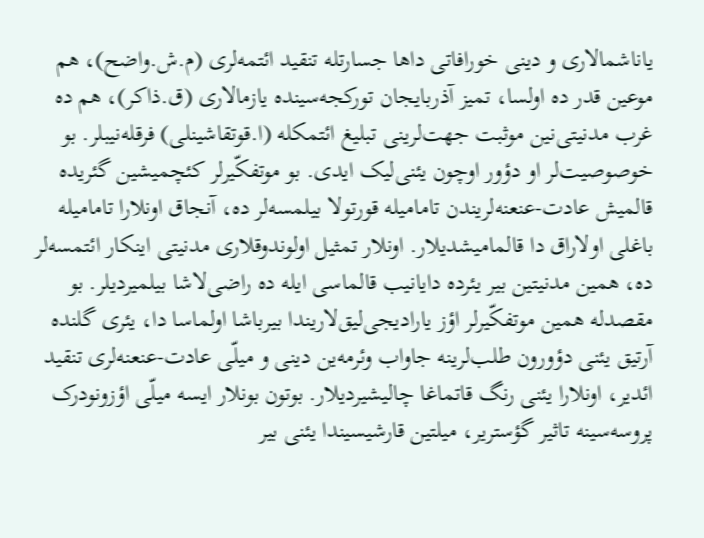یاناشما‌لاری و دینی خورافاتی داها جسارتله تنقید ائتمه‌‌‌لری (م.ش.واضح)، هم موعین قدر ده اولسا، تمیز آذربایجان تورکجه‌سینده یازما‌لاری (ق.ذاکر)، هم ده غرب مدنیتی‌نین موثبت جهت‌‌لرینی تبلیغ ائتمکله (ا.قوتقاشینلی) فرقله‌نیبلر. بو خوصوصیت‌‌لر او دؤور اوچون یئنی‌لیک ایدی. بو موتفکّیر‌‌لر کئچمیشین گئریده قالمیش عادت-عنعنه‌‌‌لریندن تامامیله قورتولا بیلمسه‌‌‌لر ده، آنجاق اونلارا تامامیله باغلی او‌لاراق دا قالمامیشدیلار. اونلار تمثیل اولوندوقلاری مدنیتی اینکار ائتمسه‌‌‌لر ده، همین مدنیتین بیر یئرده دایانیب قالماسی ایله ده راضی‌لاشا بیلمیردیلر. بو مقصدله همین موتفکّیر‌‌لر اؤز یارادیجی‌لیق‌لاریندا بیرباشا اولماسا دا، یئری گلنده آرتیق یئنی دؤورون طلب‌‌لرینه جاواب وئرمه‌ین دینی و میلّی عادت-عنعنه‌‌‌لری تنقید ائدیر، اونلارا یئنی رنگ قاتماغا چالیشیردیلار. بوتون بونلار ایسه میلّی اؤزونودرک پروسه‌سینه تاثیر گؤستریر، میلتین قارشیسیندا یئنی بیر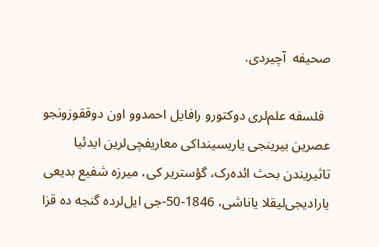صحیفه  آچیردی.

  فلسفه علم‌‌لری دوکتورو رافایل احمدوو اون دوققوزونجو عصرین بیرینجی یاریسینداکی معاریفچی‌‌لرین ایدئیا تاثیریندن بحث ائده‌رک، گؤستریر کی، میرزه شفیع بدیعی یارادیجی‌لیقلا یاناشی، 1846-50-جی ایل‌‌لرده گنجه ده قزا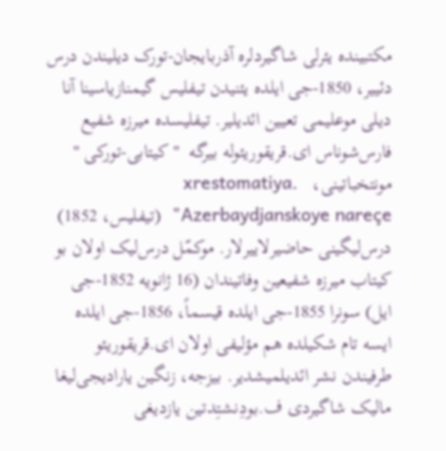مکتبینده یئرلی شاگیرد‌‌لره آذربایجان-تورک دیلیندن درس دئییر، 1850-جی ایلده یئنیدن تیفلیس گیمنازیاسینا آنا دیلی موعلیمی تعیین ائدیلیر. تیفلیسده میرزه شفیع فارس‌شوناس ای.قریقوریئوله بیرگه  " کیتابی-تورکی "  مونتخباتینی،   xrestomatiya. Azerbaydjanskoye nareçe"  (تیفلیس، 1852) درس‌لیگینی حاضیرلاییر‌لار. موکمّل درس‌لیک اولان بو کیتاب میرزه شفیعین وفاتیندان (16 ژانویه 1852-جی ایل) سونرا 1855-جی ایلده قیسماً، 1856-جی ایلده ایسه تام شکیلده هم مؤلیفی اولان ای.قریقوریئو طرفیندن نشر ائدیلمیشدیر. بیزجه، زنگین یارادیجی‌لیغا ما‌لیک شاگیردی ف.بودِنشتِدتین یازدیغی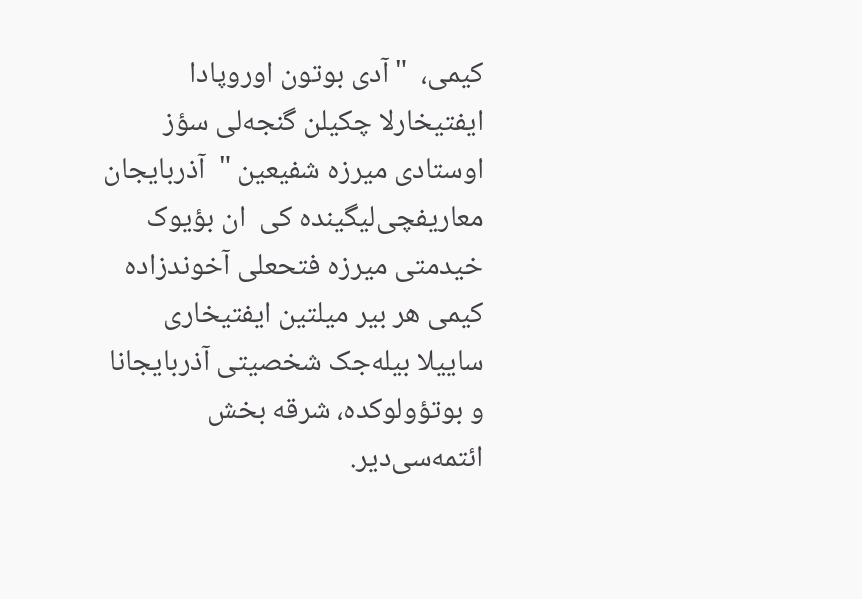کیمی،  " آدی بوتون اوروپادا ایفتیخارلا چکیلن گنجه‌لی سؤز اوستادی میرزه شفیعین "  آذربایجان معاریفچی‌لیگینده کی  ان بؤیوک خیدمتی میرزه فتحعلی آخوندزاده کیمی هر بیر میلتین ایفتیخاری ساییلا بیله‌جک شخصیتی آذربایجانا و بوتؤولوکده، شرقه بخش ائتمه‌سی‌دیر.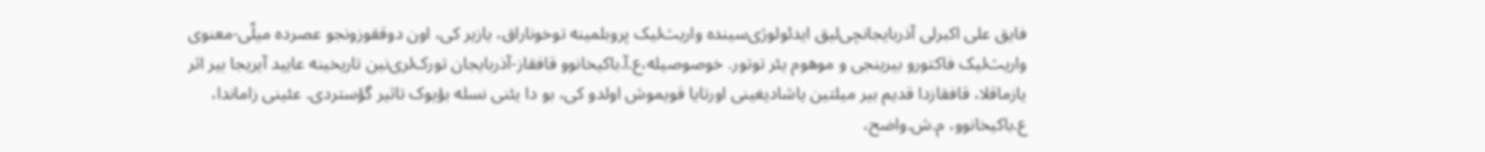فایق علی اکبرلی آذربایجانچی‌لیق ایدئولوژی‌سینده واریث‌لیک پروبلمینه توخوناراق، یازیر کی، اون دوققوزونجو عصرده میلّی-معنوی واریث‌لیک فاکتورو بیرینجی و موهوم یئر توتور. خوصوصیله،ع.آ.باکیخانوو قافقاز-آذربایجان تورک‌‌لری‌نین تاریخینه عایید آیریجا بیر اثر یازماقلا، قافقازدا قدیم بیر میلتین یاشادیغینی اورتایا قویموش اولدو کی، بو دا یئنی نسله بؤیوک تاثیر گؤستردی. عئینی زاماندا، ع.باکیخانوو، م.ش.واضح،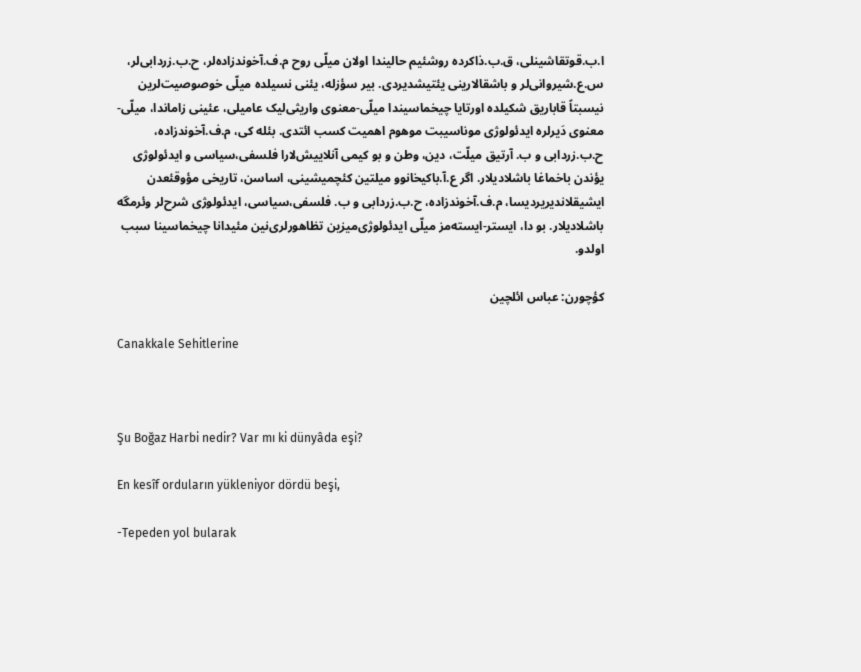ا.ب.قوتقاشینلی، ق.ب.ذاکرده روشئیم حالیندا اولان میلّی روح م.ف.آخوندزاده‌‌‌لر، ح.ب.زردابی‌‌لر، س.ع.شیروانی‌‌لر و باشقا‌لارینی یئتیشدیردی. بیر سؤزله، یئنی نسیلده میلّی خوصوصیت‌‌لرین نیسبتاً قاباریق شکیلده اورتایا چیخماسیندا میلّی-معنوی واریثی‌لیک عامیلی، عئینی زاماندا، میلّی-معنوی دَیر‌‌لره ایدئولوژی موناسیبت موهوم اهمیت کسب ائتدی. بئله کی، م.ف.آخوندزاده، ح.ب.زردابی و ب. آرتیق میلّت، دین، وطن و بو کیمی آنلاییش‌لارا فلسفی،‌سیاسی و ایدئولوژی یؤندن باخماغا باشلادیلار. اگر ع.آ.باکیخانوو میلتین کئچمیشینی، اساسن، تاریخی مؤوقئعدن ایشیقلاندیریردیسا، م.ف.آخوندزاده، ح.ب.زردابی و ب. فلسفی،‌سیاسی، ایدئولوژی شرح‌‌لر وئرمگه باشلادیلار. بو دا، ایستر-ایسته‌مز میلّی ایدئولوژی‌میزین تظاهور‌‌لری‌نین مئیدانا چیخماسینا سبب اولدو.

کؤچورن: عباس ائلچین

Canakkale Sehitlerine



Şu Boğaz Harbi nedir? Var mı ki dünyâda eşi?

En kesîf orduların yükleniyor dördü beşi,

-Tepeden yol bularak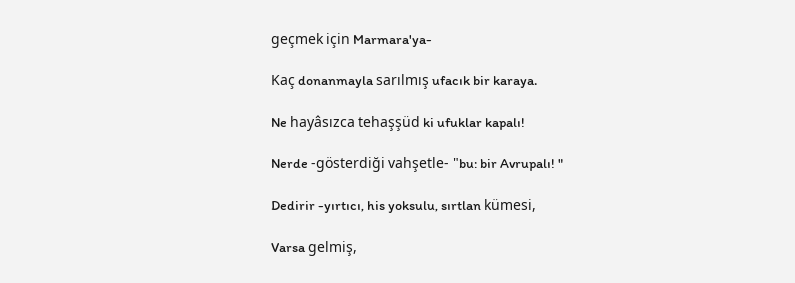geçmek için Marmara'ya-

Kaç donanmayla sarılmış ufacık bir karaya.

Ne hayâsızca tehaşşüd ki ufuklar kapalı!

Nerde -gösterdiği vahşetle- "bu: bir Avrupalı! "

Dedirir -yırtıcı, his yoksulu, sırtlan kümesi,

Varsa gelmiş,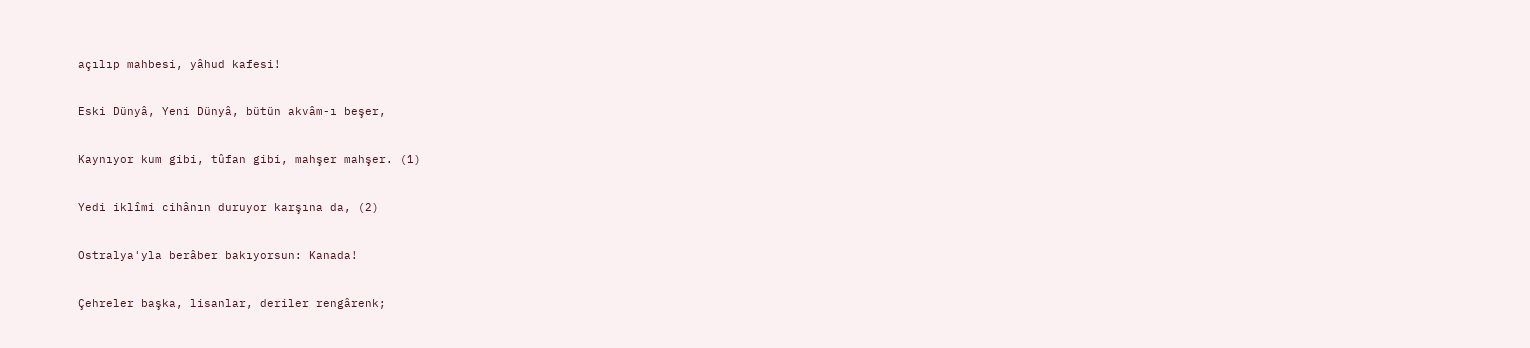açılıp mahbesi, yâhud kafesi!

Eski Dünyâ, Yeni Dünyâ, bütün akvâm-ı beşer,

Kaynıyor kum gibi, tûfan gibi, mahşer mahşer. (1)

Yedi iklîmi cihânın duruyor karşına da, (2)

Ostralya'yla berâber bakıyorsun: Kanada!

Çehreler başka, lisanlar, deriler rengârenk;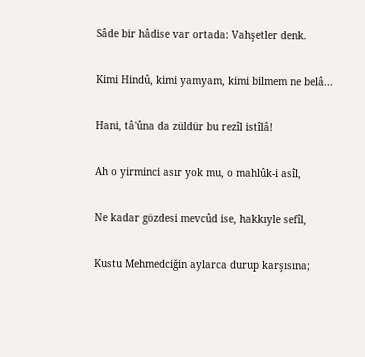Sâde bir hâdise var ortada: Vahşetler denk.

Kimi Hindû, kimi yamyam, kimi bilmem ne belâ...

Hani, tâ'ûna da züldür bu rezîl istîlâ!

Ah o yirminci asır yok mu, o mahlûk-i asîl,

Ne kadar gözdesi mevcûd ise, hakkıyle sefîl,

Kustu Mehmedciğin aylarca durup karşısına;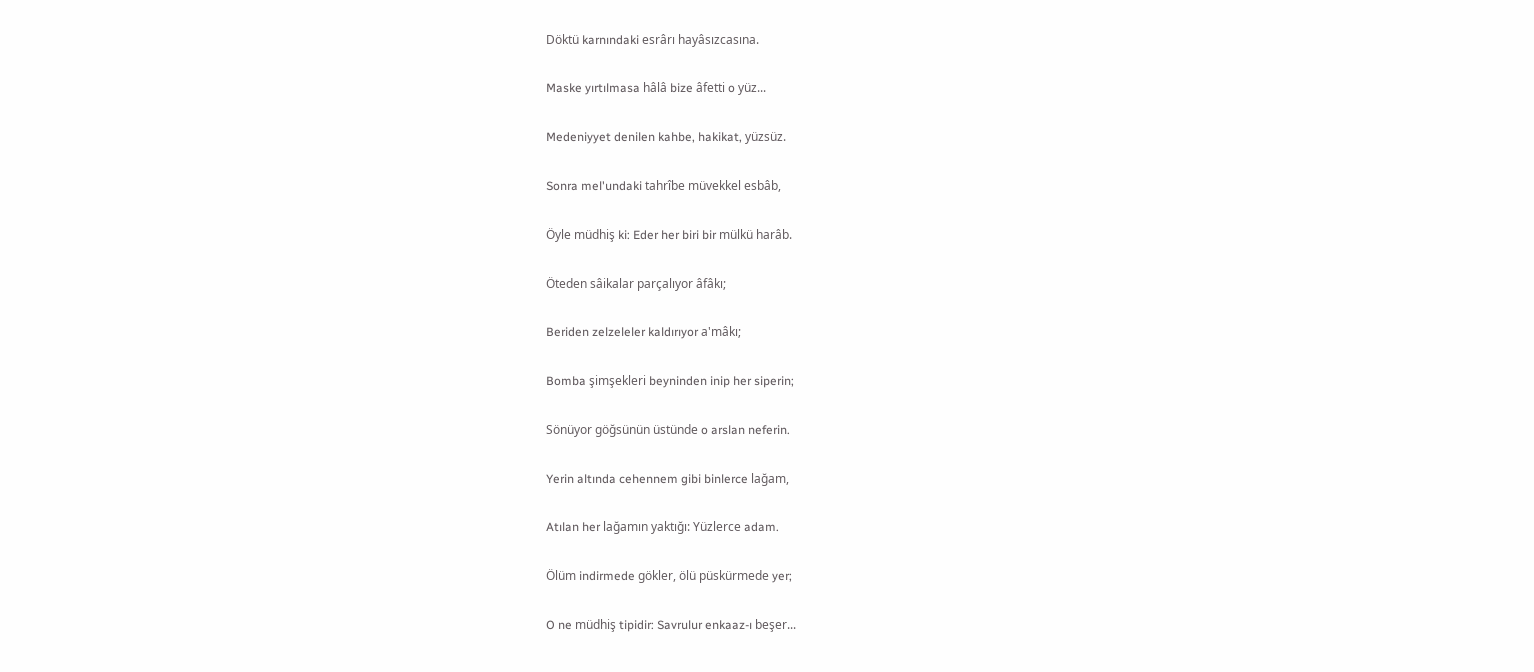Döktü karnındaki esrârı hayâsızcasına.

Maske yırtılmasa hâlâ bize âfetti o yüz...

Medeniyyet denilen kahbe, hakikat, yüzsüz.

Sonra mel'undaki tahrîbe müvekkel esbâb,

Öyle müdhiş ki: Eder her biri bir mülkü harâb.

Öteden sâikalar parçalıyor âfâkı;

Beriden zelzeleler kaldırıyor a'mâkı;

Bomba şimşekleri beyninden inip her siperin;

Sönüyor göğsünün üstünde o arslan neferin.

Yerin altında cehennem gibi binlerce lağam,

Atılan her lağamın yaktığı: Yüzlerce adam.

Ölüm indirmede gökler, ölü püskürmede yer;

O ne müdhiş tipidir: Savrulur enkaaz-ı beşer...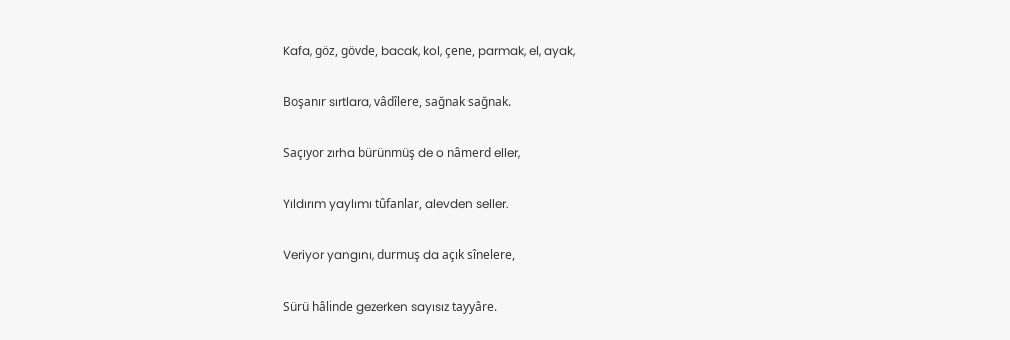Kafa, göz, gövde, bacak, kol, çene, parmak, el, ayak,

Boşanır sırtlara, vâdîlere, sağnak sağnak.

Saçıyor zırha bürünmüş de o nâmerd eller,

Yıldırım yaylımı tûfanlar, alevden seller.

Veriyor yangını, durmuş da açık sînelere,

Sürü hâlinde gezerken sayısız tayyâre.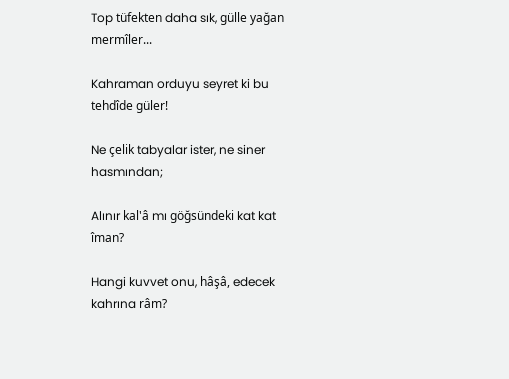Top tüfekten daha sık, gülle yağan mermîler...

Kahraman orduyu seyret ki bu tehdîde güler!

Ne çelik tabyalar ister, ne siner hasmından;

Alınır kal'â mı göğsündeki kat kat îman?

Hangi kuvvet onu, hâşâ, edecek kahrına râm?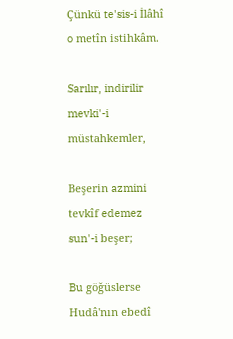Çünkü te'sis-i İlâhî o metîn istihkâm.

Sarılır, indirilir mevki'-i müstahkemler,

Beşerin azmini tevkîf edemez sun'-i beşer;

Bu göğüslerse Hudâ'nın ebedî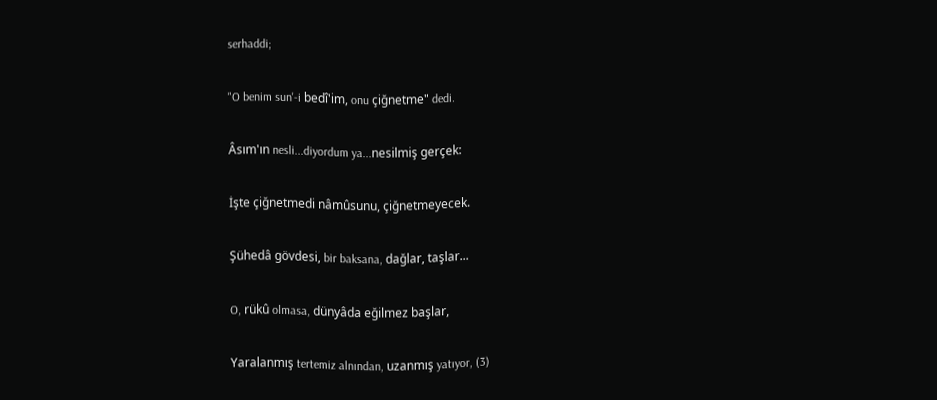serhaddi;

"O benim sun'-i bedî'im, onu çiğnetme" dedi.

Âsım'ın nesli...diyordum ya...nesilmiş gerçek:

İşte çiğnetmedi nâmûsunu, çiğnetmeyecek.

Şühedâ gövdesi, bir baksana, dağlar, taşlar...

O, rükû olmasa, dünyâda eğilmez başlar,

Yaralanmış tertemiz alnından, uzanmış yatıyor, (3)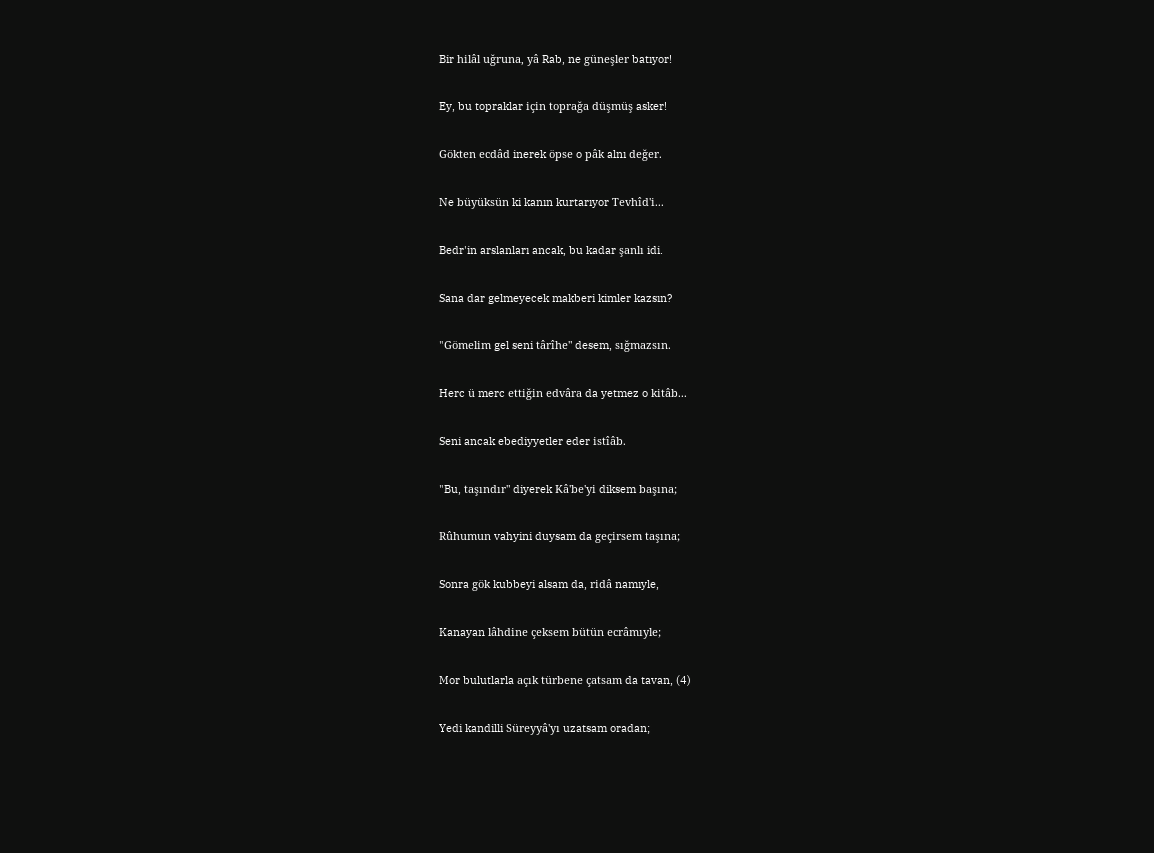Bir hilâl uğruna, yâ Rab, ne güneşler batıyor!

Ey, bu topraklar için toprağa düşmüş asker!

Gökten ecdâd inerek öpse o pâk alnı değer.

Ne büyüksün ki kanın kurtarıyor Tevhîd'i...

Bedr'in arslanları ancak, bu kadar şanlı idi.

Sana dar gelmeyecek makberi kimler kazsın?

"Gömelim gel seni târîhe" desem, sığmazsın.

Herc ü merc ettiğin edvâra da yetmez o kitâb...

Seni ancak ebediyyetler eder istîâb.

"Bu, taşındır" diyerek Kâ'be'yi diksem başına;

Rûhumun vahyini duysam da geçirsem taşına;

Sonra gök kubbeyi alsam da, ridâ namıyle,

Kanayan lâhdine çeksem bütün ecrâmıyle;

Mor bulutlarla açık türbene çatsam da tavan, (4)

Yedi kandilli Süreyyâ'yı uzatsam oradan;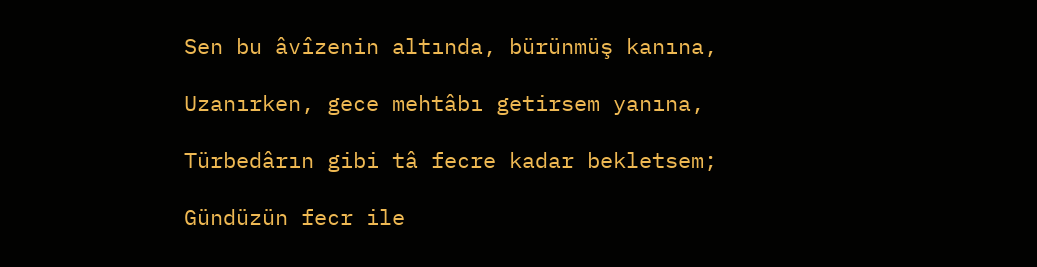Sen bu âvîzenin altında, bürünmüş kanına,

Uzanırken, gece mehtâbı getirsem yanına,

Türbedârın gibi tâ fecre kadar bekletsem;

Gündüzün fecr ile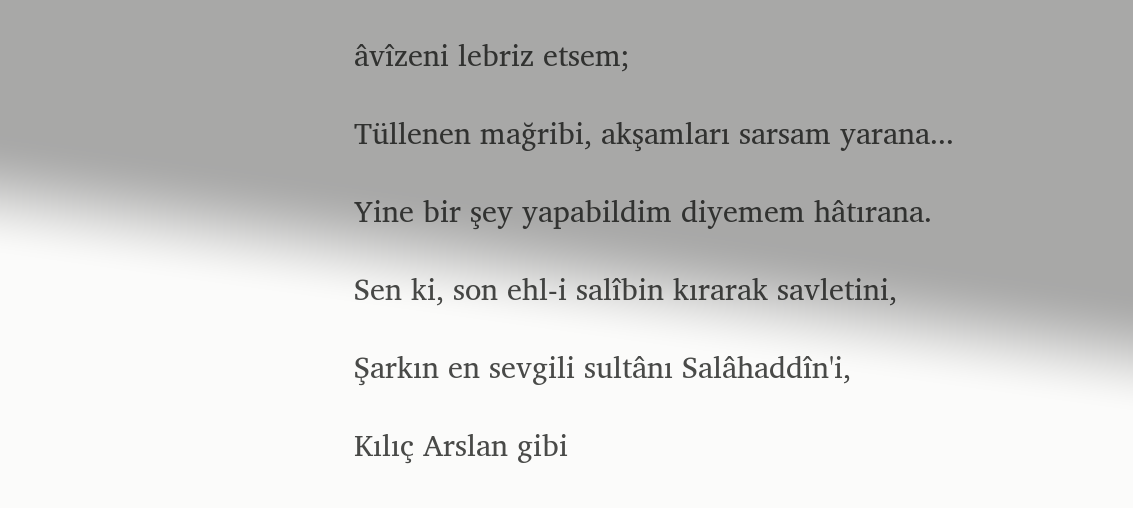âvîzeni lebriz etsem;

Tüllenen mağribi, akşamları sarsam yarana...

Yine bir şey yapabildim diyemem hâtırana.

Sen ki, son ehl-i salîbin kırarak savletini,

Şarkın en sevgili sultânı Salâhaddîn'i,

Kılıç Arslan gibi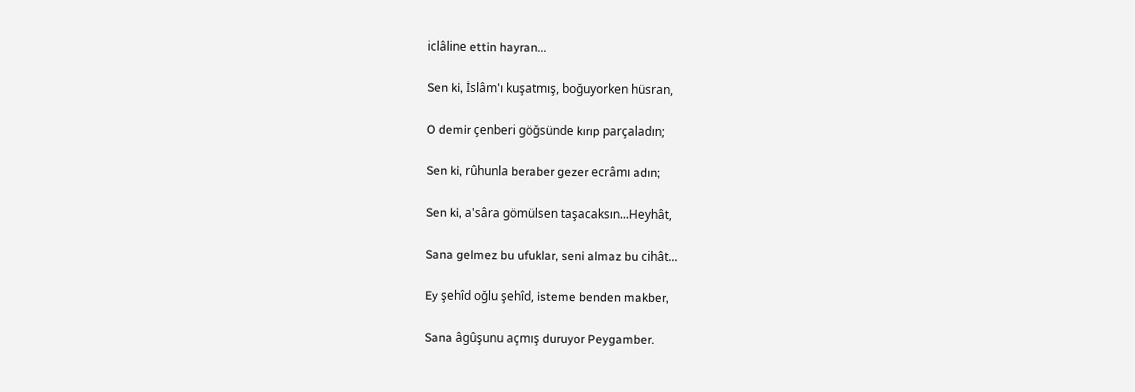iclâline ettin hayran...

Sen ki, İslâm'ı kuşatmış, boğuyorken hüsran,

O demir çenberi göğsünde kırıp parçaladın;

Sen ki, rûhunla beraber gezer ecrâmı adın;

Sen ki, a'sâra gömülsen taşacaksın...Heyhât,

Sana gelmez bu ufuklar, seni almaz bu cihât...

Ey şehîd oğlu şehîd, isteme benden makber,

Sana âgûşunu açmış duruyor Peygamber.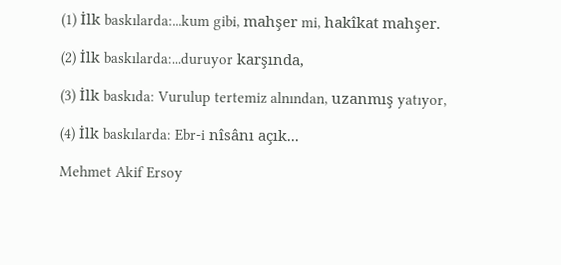(1) İlk baskılarda:...kum gibi, mahşer mi, hakîkat mahşer.

(2) İlk baskılarda:...duruyor karşında,

(3) İlk baskıda: Vurulup tertemiz alnından, uzanmış yatıyor,

(4) İlk baskılarda: Ebr-i nîsânı açık...

Mehmet Akif Ersoy